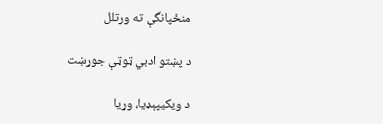منځپانگې ته ورتلل

د پښتو ادبي ټوټې جوړښت

د ويکيپېډيا، وړیا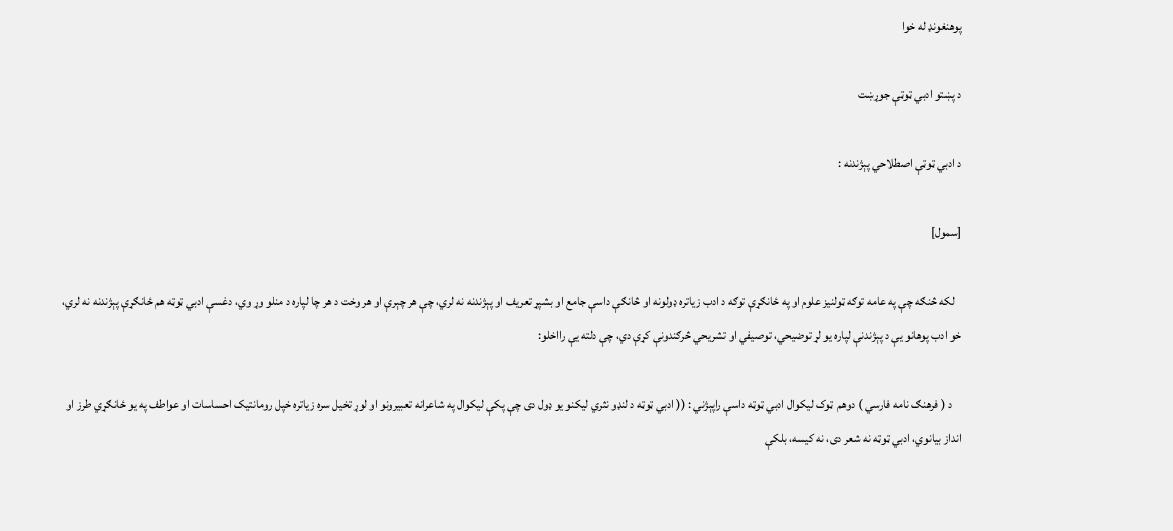پوهنغونډ له خوا

د پښتو ادبي ټوټې جوړښت

د ادبي ټوټې اصطلاحي پېژندنه :

[سمول]

   لکه څنګه چې په عامه توګه ټولنيز علوم او په ځانګړې توګه د ادب زياتره ډولونه او څانګې داسې جامع او بشپړ تعريف او پېژندنه نه لري، چې هر چېرې او هر وخت د هر چا لپاره د منلو وړ وي، دغسې ادبي ټوټه هم ځانګړې پېژندنه نه لري، خو ادب پوهانو يې د پېژندنې لپاره يو لړ توضيحي، توصيفي او تشريحي څرګندونې کړې دي، چې دلته يې رااخلو:

    د ( فرهنګ نامه فارسي ) دوهم  ټوک ليکوال ادبي ټوټه داسې راپېژني : (( ادبي ټوټه د لنډو نثري ليکنو يو ډول دی چې پکې ليکوال په شاعرانه تعبيرونو او لوړ تخيل سره زياتره خپل رومانتيک احساسات او عواطف په يو ځانګړي طرز او انداز بيانوي، ادبي ټوټه نه شعر دی، نه کيسه، بلکې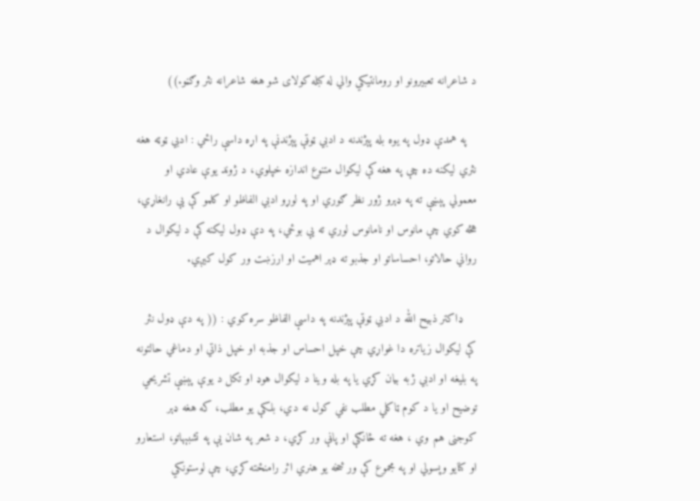د شاعرانه تعبيرونو او رومانتيکي والي له کبله کولای شو هغه شاعرانه نثر وګڼو.))

   په همدې ډول په يوه بله پېژندنه د ادبي ټوټې پېژندنې په اړه داسې راځي : ادبي ټوټه هغه نثري ليکنه ده چې په هغه کې ليکوال متنوع اندازه خپلوي، د ژوند يوې عادي او معمولي پېښې ته په ډېرو ژور نظر ګوري او په لوړو ادبي الفاظو او کلمو کې يې رانغاړي، هڅه کوي چې مانوس او نامانوس لوري ته يې بوځي، په دې ډول ليکنه کې د ليکوال د رواني حالاتو، احساساتو او جذبو ته ډېر اهميت او ارزښت ور کول کيږي.

    ډاکتر ذبيح الله د ادبي ټوټې پېژندنه په داسې الفاظو سره کوي : (( په دې ډول نثر کې ليکوال زياتره دا غواړي چې خپل احساس او جذبه او خپل ذاتي او دماغي حالتونه په بليغه او ادبي ژبه بيان کړي يا په بله وينا د ليکوال هوډ او تکل د يوې پېښې تشريحي توضيح او يا د کوم ټاکلي مطلب نفي کول نه دي، بلکې يو مطلب، که هغه ډېر کوجنی هم وي ، هغه ته څانګې او پاڼې ور کړي، د شعر په شان يې په تشبېهاتو، استعارو او کنايو وپسولي او په مجموع کې ور څخه يو هنري اثر رامنځته کړي، چې لوستونکي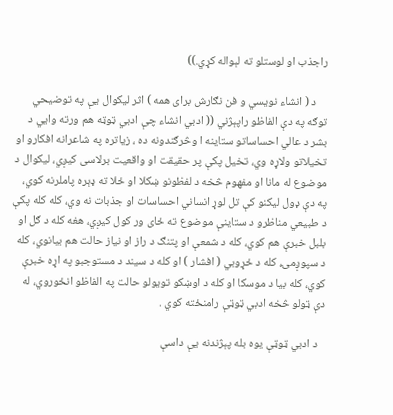راجذب او لوستلو ته لېواله کړي.))

    د ( انشاء نويسي و فن نګارش برای همه ) اثر ليکوال يې په توضيحي توګه په دې الفاظو راپېژني (( ادبي انشاء چې ادبي ټوټه هم ورته وايي د بشر د عالي احساساتو ستاينه ا وڅرګندونه ده ، زياتره په شاعرانه افکارو او تخيلاتو ولاړه وي، تخيل پکې پر حقيقت او واقعيت برلاسی کيږي، ليکوال د موضوع له مانا او مفهوم څخه د لفظونو ښکلا او ځلا ته ډېره پاملرنه کوي، په دې ډول ليکنو کې تل لوړ انساني احساسات او جذبات نه وي، کله کله پکې د طبيعي مناظرو د ستاينې موضوع ته ځای ور کول کيږي، هغه کله د ګل او بلبل خبرې هم کوي، کله د شمعې او پتنګ د راز او نياز حالت هم بيانوي، کله د سپوږمۍ، کله د ځړوبي ( افشار ) او کله د سيند د مستوجبو په اړه خبرې کوي، کله بيا د موسکا او کله د اوښکو تويولو حالت په الفاظو انځوروي، له دې ټولو څخه ادبي ټوټې رامنځته کوي .

   د ادبي ټوټې يوه بله پېژندنه يې داسې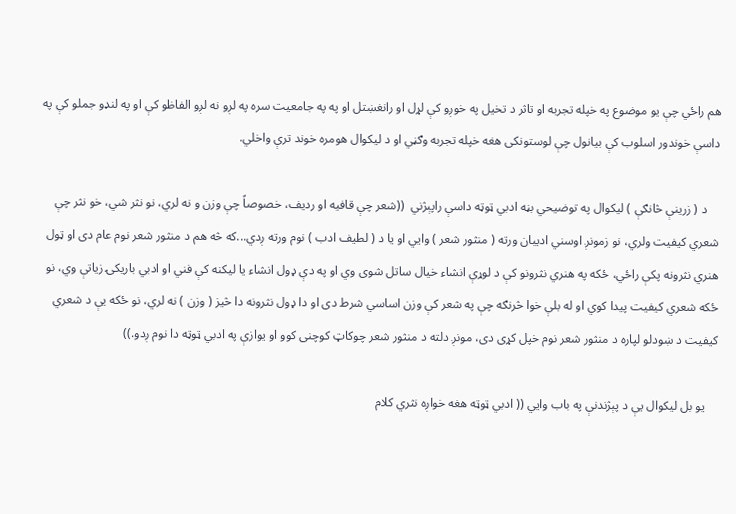هم راځي چې يو موضوع په خپله تجربه او تاثر د تخيل په خوږو کې لړل او رانغښتل او په په جامعيت سره په لږو نه لږو الفاظو کې او په لنډو جملو کې په داسې خوندور اسلوب کې بيانول چې لوستونکی هغه خپله تجربه وګڼي او د ليکوال هومره خوند ترې واخلي.

    د ( زرينې څانګې ) ليکوال په توضيحي بڼه ادبي ټوټه داسې راپېژني  ((شعر چې قافيه او رديف، خصوصاً چې وزن و نه لري، نو نثر شي، خو نثر چې شعري کيفيت ولري، نو زمونږ اوسني اديبان ورته ( منثور شعر ) وايي او يا د ( لطيف ادب ) نوم ورته ږدي...که څه هم د منثور شعر نوم عام دی او ټول هنري نثرونه پکې راځي، ځکه په هنري نثرونو کې د لوړې انشاء خيال ساتل شوی وي او په دې ډول انشاء يا ليکنه کې فني او ادبي باريکۍ زياتې وي، نو ځکه شعري کيفيت پيدا کوي او له بلې خوا څرنګه چې په شعر کې وزن اساسي شرط دی او دا ډول نثرونه دا څيز ( وزن ) نه لري، نو ځکه يې د شعري کيفيت د ښودلو لپاره د منثور شعر نوم خپل کړی دی، مونږ دلته د منثور شعر چوکاټ کوچنی کوو او يوازې په ادبي ټوټه دا نوم ږدو.))

    يو بل ليکوال يې د پېژندنې په باب وايي (( ادبي ټوټه هغه خواږه نثري کلام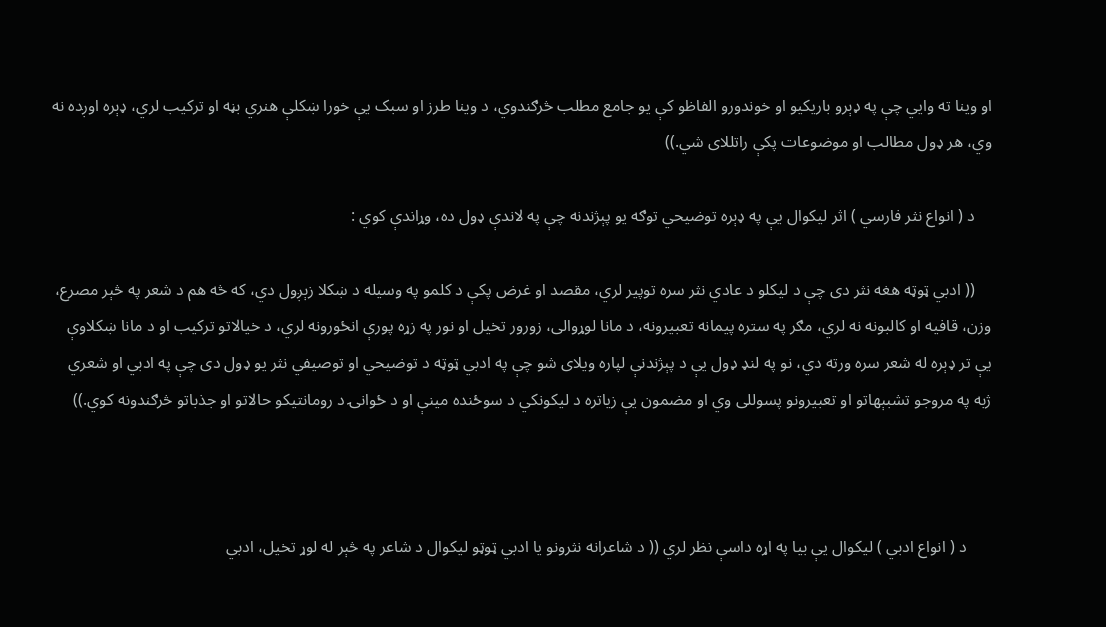او وينا ته وايي چې په ډېرو باريکيو او خوندورو الفاظو کې يو جامع مطلب څرګندوي، د وينا طرز او سبک يې خورا ښکلې هنري بڼه او ترکيب لري، ډېره اوږده نه وي، هر ډول مطالب او موضوعات پکې راتللای شي.))

    د ( انواع نثر فارسي ) اثر ليکوال يې په ډېره توضيحي توګه يو پېژندنه چې په لاندې ډول ده، وړاندې کوي :

    (( ادبي ټوټه هغه نثر دی چې د ليکلو د عادي نثر سره توپير لري، مقصد او غرض پکې د کلمو په وسيله د ښکلا زېږول دي، که څه هم د شعر په څېر مصرع، وزن، قافيه او کالبونه نه لري، مګر په ستره پيمانه تعبيرونه، د مانا لوړوالی، زورور تخيل او نور په زړه پورې انځورونه لري، د خيالاتو ترکيب او د مانا ښکلاوې يې تر ډېره له شعر سره ورته دي، نو په لنډ ډول يې د پېژندنې لپاره ويلای شو چې په ادبي ټوټه د توضيحي او توصيفي نثر يو ډول دی چې په ادبي او شعري ژبه په مروجو تشبېهاتو او تعبيرونو پسوللی وي او مضمون يې زياتره د ليکونکي د سوځنده مينې او د ځوانۍ د رومانتيکو حالاتو او جذباتو څرګندونه کوي.))



      د ( انواع ادبي ) ليکوال يې بيا په اړه داسې نظر لري (( د شاعرانه نثرونو يا ادبي ټوټو ليکوال د شاعر په څېر له لوړ تخيل، ادبي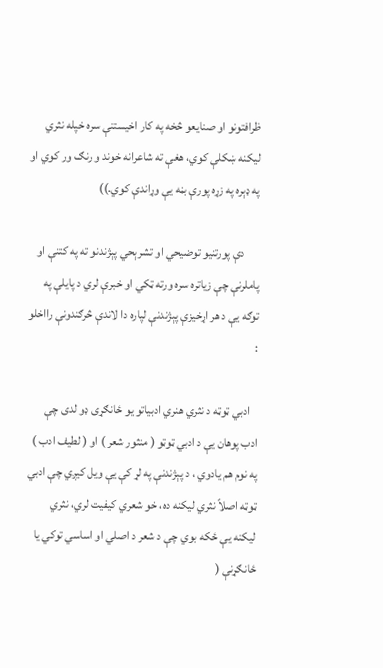ظرافتونو او صنايعو څخه په کار اخيستنې سره خپله نثري ليکنه ښکلې کوي، هغې ته شاعرانه خوند و رنګ ور کوي او په ډېره په زړه پورې بڼه يې وړاندې کوي.))

      دې پورتنيو توضيحي او تشرېحي پېژندنو ته په کتنې او پاملرنې چې زياتره سره ورته ټکي او خبرې لري د پايلې په توګه يې د هر اړخيزې پېژندنې لپاره دا لاندې څرګندونې رااخلو :

   ادبي ټوټه د نثري هنري ادبياتو يو ځانګړی ډو لدی چې ادب پوهان يې د ادبي ټوټو ( منثور شعر ) او ( لطيف ادب ) په نوم هم يادوي ، د پېژندنې په لړ کې يې ويل کيږي چې ادبي ټوټه اصلاً نثري ليکنه ده، خو شعري کيفيت لري، نثري ليکنه يې ځکه بوي چې د شعر د اصلي او اساسي توکي يا ځانګړنې (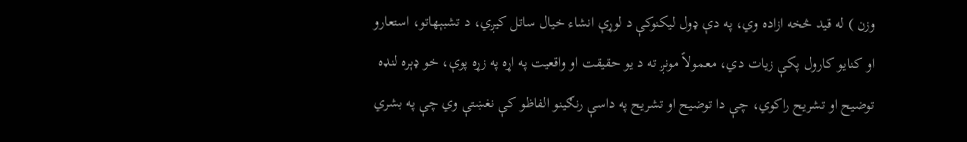وزن ) له قيد څخه ازاده وي، په دې ډول ليکنوکې د لوړې انشاء خيال ساتل کيږي، د تشبېهاتو، استعارو او کنايو کارول پکې زيات دي، معمولاً مونږ ته د يو حقيقت او واقعيت په اړه په زړه پوې، خو ډېره لنډه توضيح او تشريح راکوي، چې دا توضيح او تشريح په داسې رنګينو الفاظو کې نغښتې وي چې په بشري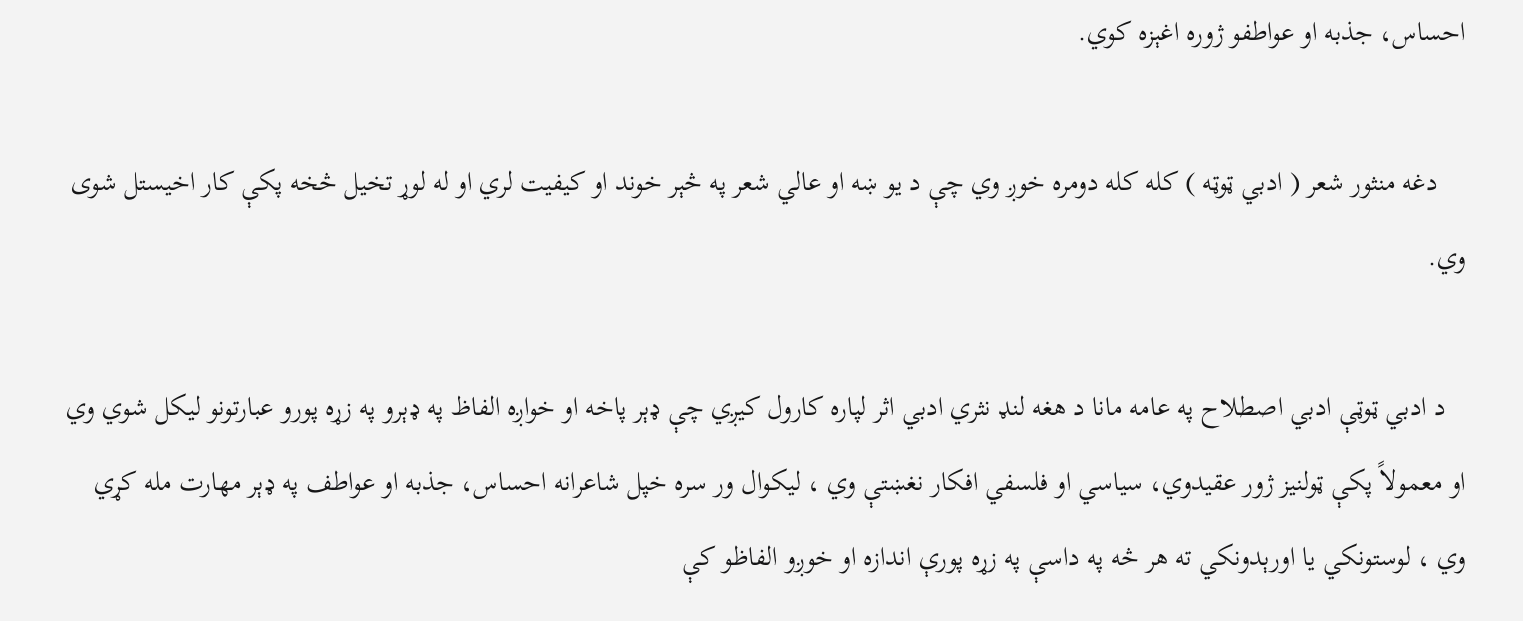احساس، جذبه او عواطفو ژوره اغېزه کوي.

    دغه منثور شعر ( ادبي ټوټه ) کله کله دومره خوږ وي چې د يو ښه او عالي شعر په څېر خوند او کيفيت لري او له لوړ تخيل څخه پکې کار اخيستل شوی وي.

   د ادبي ټوټې ادبي اصطلاح په عامه مانا د هغه لنډ نثري ادبي اثر لپاره کارول کيږي چې ډېر پاخه او خواږه الفاظ په ډېرو په زړه پورو عبارتونو ليکل شوي وي او معمولاً پکې ټولنيز ژور عقيدوي، سياسي او فلسفي افکار نغښتې وي ، ليکوال ور سره خپل شاعرانه احساس، جذبه او عواطف په ډېر مهارت مله کړي وي ، لوستونکي يا اورېدونکي ته هر څه په داسې په زړه پورې اندازه او خوږو الفاظو کې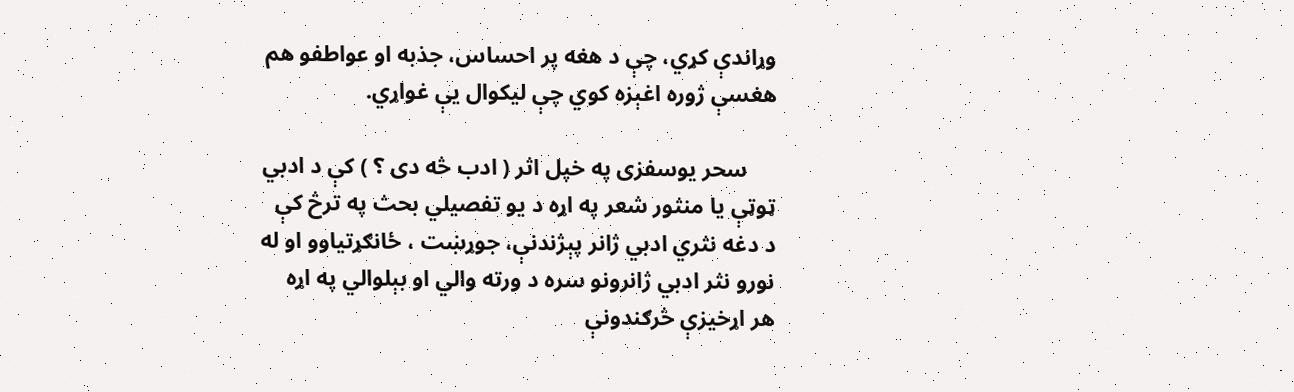وړاندې کړي، چې د هغه پر احساس، جذبه او عواطفو هم هغسې ژوره اغېزه کوي چې ليکوال يې غواړي.

     سحر يوسفزی په خپل اثر ( ادب څه دی ؟ ) کې د ادبي ټوټې يا منثور شعر په اړه د يو تفصيلي بحث په ترڅ کې د دغه نثري ادبي ژانر پېژندنې، جوړښت ، ځانګړتياوو او له نورو نثر ادبي ژانرونو سره د ورته والي او بېلوالي په اړه هر اړخيزې څرګندونې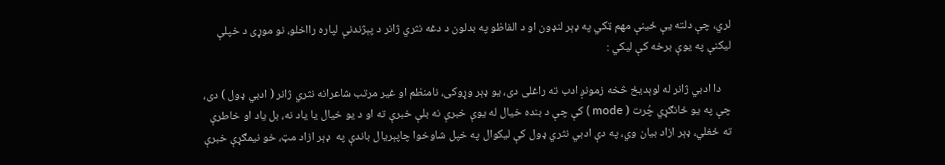لري، چې دلته يې ځينې مهم ټکي په ډېر لنډون او د الفاظو په بدلون د دغه نثري ژانر د پېژندنې لپاره رااخلو، نو موړی د خپلې ليکنې په يوې برخه کې ليکي :

    دا ادبي ژانر له لوېديځ څخه زمونږ ادب ته راغلی دی، يو ډېر وړوکی، نامنظم او غير مرتب شاعرانه نثري ژانر ( ادبي ډول ) دی، چې په يو ځانګړي چُرت ( mode ) کې چې د بنده خيال له يوې خبرې نه بلې خبرې ته او د يو خيال يا ياد نه، بل ياد او خاطرې ته ځغلي، ډېر ازاد بيان وي، په دې ادبي نثري ډول کې ليکوال په خپل شاوخوا چاپېريال باندې په  ډېر ازاد مټ، خو نيمګړې خبرې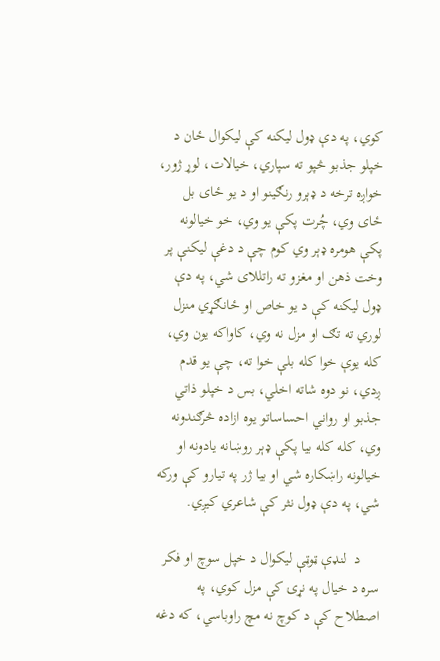کوي، په دې ډول ليکنه کې ليکوال ځان د خپلو جذبو څپو ته سپاري، خيالات، لوړ ژور، خواږه ترخه د ډېرو رنګينو او د يو ځای بل ځای وي، چُرت پکې يو وي، خو خيالونه پکې هومره ډېر وي کوم چې د دغې ليکنې پر وخت ذهن او مغزو ته راتللای شي، په دې ډول ليکنه کې د يو خاص او ځانګړي منزل لوري ته تګ او مزل نه وي، کاواکه يون وي، کله يوې خوا کله بلې خوا ته، چې يو قدم ږدي، نو دوه شاته اخلي، بس د خپلو ذاتي جذبو او رواني احساساتو يوه ازاده څرګندونه وي، کله کله بيا پکې ډېر روښانه يادونه او خيالونه راښکاره شي او بيا ژر په تيارو کې ورکه شي، په دې ډول نثر کې شاعري کيږي.

     د  لنډې ټوټې ليکوال د خپل سوچ او فکر سره د خيال په نړۍ کې مزل کوي، په اصطلاح کې د کوچ نه مچ راوباسي، که دغه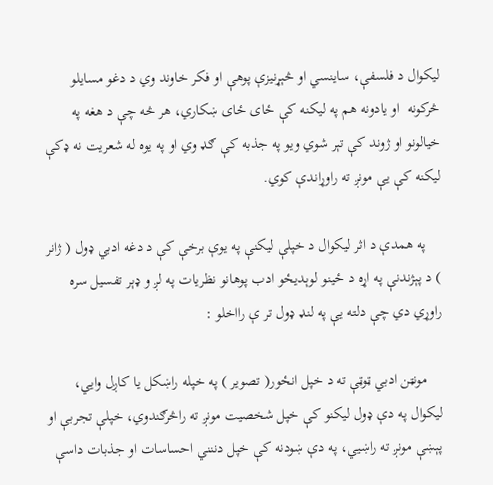ليکوال د فلسفې، ساينسي او څېړنيزې پوهې او فکر خاوند وي د دغو مسايلو څرکونه  او يادونه هم په ليکنه کې ځای ځای ښکاري، هر څه چې د هغه په خيالونو او ژوند کې تېر شوي ويو په جذبه کې ګډ وي او په يوه له شعريت نه ډکې ليکنه کې يې مونږ ته راوړاندې کوي.

    په همدې د اثر ليکوال د خپلې ليکنې په يوې برخې کې د دغه ادبي ډول ( ژانر ) د پېژندنې په اړه د ځينو لوېديځو ادب پوهانو نظريات په لږ و ډېر تفسيل سره راوړي دي چې دلته يې په لنډ ډول تر ې رااخلو :

    مونټن ادبي ټوټې ته د خپل انځور( تصوير ) په خپله راښکل يا کاږل وايي، ليکوال په دې ډول ليکنو کې خپل شخصيت مونږ ته راڅرګندوي، خپلې تجربې او پېښې مونږ ته راښيي، په دې ښودنه کې خپل دننني احساسات او جذبات داسې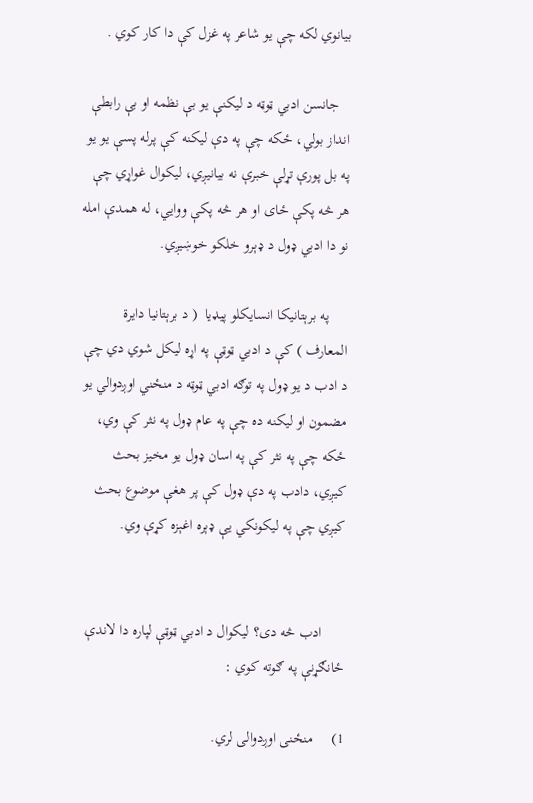بيانوي لکه چې يو شاعر په غزل کې دا کار کوي .

   جانسن ادبي ټوټه د ليکنې يو بې نظمه او بې رابطې انداز بولي، ځکه چې په دې ليکنه کې پرله پسې يو يو په بل پورې تړلې خبرې نه بيانيږي، ليکوال غواړي چې هر څه پکې ځای او هر څه پکې ووايي، له همدې امله نو دا ادبي ډول د ډېرو خلکو خوښيږي.

     په برېتانيکا انسايکلو پيډيا  ( د برېتانيا دايرة المعارف ) کې د ادبي ټوټې په اړه ليکل شوي دي چې د ادب د يو ډول په توګه ادبي ټوټه د منځني اوږدوالي يو مضمون او ليکنه ده چې په عام ډول په نثر کې وي، ځکه چې په نثر کې په اسان ډول يو مخيز بحث کيږي، دادب په دې ډول کې پر هغې موضوع بحث کيږي چې په ليکونکي يې ډېره اغېزه کړې وي.


      ادب څه دی؟ ليکوال د ادبي ټوټې لپاره دا لاندې ځانګړنې په ګوته کوي :

1)     منځنی اوږدوالی لري.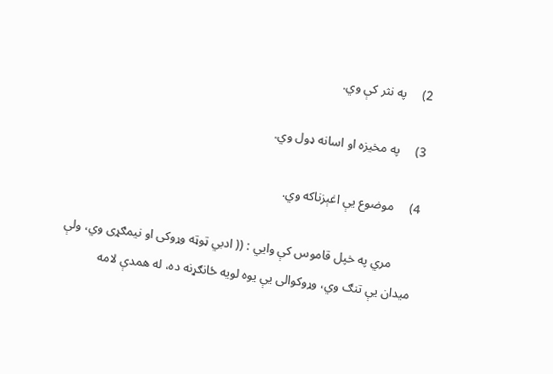2)     په نثر کې وي.

3)     په مخيزه او اسانه ډول وي.

4)     موضوع يې اغېزناکه وي.

       مري په خپل قاموس کې وايي : (( ادبي ټوټه وړوکی او نيمګړی وي، ولې ميدان يې تنګ وي، وړوکوالی يې يوه لويه ځانګړنه ده، له همدې لامه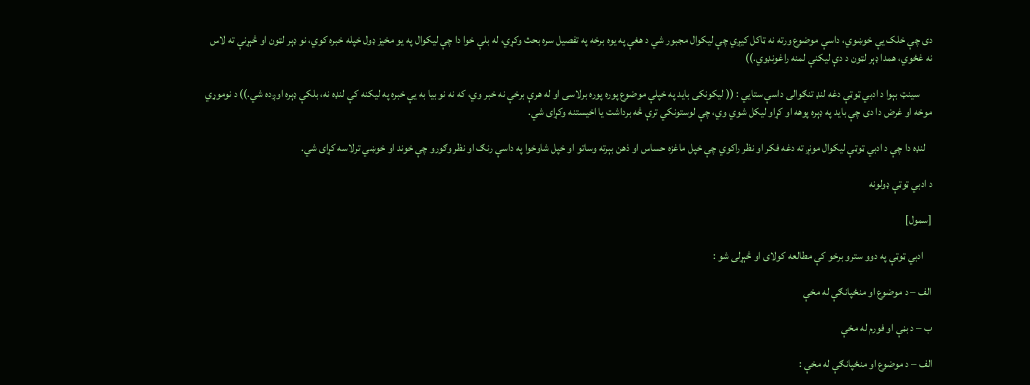دی چې خلک يې خوښوي، داسې موضوع ورته نه ټاکل کيږي چې ليکوال مجبور شي د هغې په يوه برخه په تفصيل سره بحث وکړي، له بلې خوا دا چې ليکوال په يو مخيز ډول خپله خبره کوي، نو ډېر لټون او څېړنې ته لاس نه غځوي، همدا ډېر لټون د دې ليکنې لمنه راغونډوي.))

      سينټ بېوا د ادبي ټوټې دغه لنډ تنګوالی داسې ستايي : (( ليکونکی بايد په خپلې موضوع پوره پوره برلاسی او له هرې برخې نه خبر وي، که نه نو بيا به يې خبره په ليکنه کې لنډه نه، بلکې ډېره اوږده شي.)) د نوموړي موخه او غرض دا دی چې بايد په ډېره پوهه او کړاو ليکل شوي وي، چې لوستونکي ترې څه برداشت يا اخيستنه وکړای شي.

   لنډه دا چې د ادبي ټوټې ليکوال مونږ ته دغه فکر او نظر راکوي چې خپل ماغزه حساس او ذهن بېرته وساتو او خپل شاوخوا په داسې رنګ او نظر وګورو چې خوند او خوښي ترلاسه کړای شي.

د ادبي ټوټې ډولونه

[سمول]

    ادبي ټوټې په دوو سترو برخو کې مطالعه کولای او څېړلی شو :

الف – د موضوع او منځپانګې له مخې

ب – د بڼې او فورم له مخې

الف – د موضوع او منځپانګې له مخې :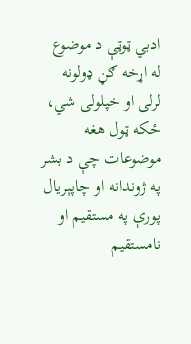ادبي ټوټې د موضوع له اړخه ګڼ ډولونه لرلی او خپلولی شي، ځکه ټول هغه  موضوعات چې د بشر په ژوندانه او چاپېريال پورې په مستقيم او نامستقيم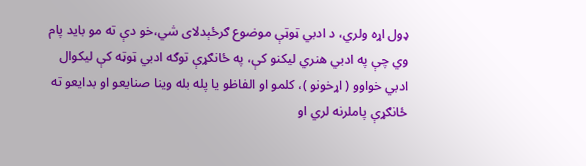ډول اړه ولري، د ادبي ټوټې موضوع ګرځېدلای شي،خو دې ته مو بايد پام وي چې په ادبي هنري ليکنو کې، په ځانګړې توګه ادبي ټوټه کې ليکوال ادبي خواوو ( اړخونو )، کلمو او الفاظو يا پله بله وينا صنايعو او بدايعو ته ځانګړې پاملرنه لري او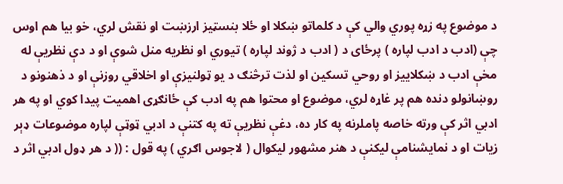د موضوع په زړه پوري والي کې د کلماتو ښکلا او ځلا بنسټيز ارزښت او نقش لري، خو بيا هم اوس چې (ادب د ادب لپاره ) پرځای د ( ادب د ژوند لپاره ) تيوري او نظريه منل شوې او د دې نظريې له مخې ادب د ښکلاييز او روحي تسکين او لذت ترڅنګ د يو ټولنيزې او اخلاقي روزنې او د ذهنونو د روښانولو دنده هم پر غاړه لري، موضوع او محتوا هم په ادب کې ځانګړی اهميت پيدا کوي او په هر ادبي اثر کې ورته خاصه پاملرنه په کار ده، دغې نظريې ته په کتنې د ادبي ټوټې لپاره موضوعات ډېر زيات او د نمايشنامې ليکنې د هنر مشهور ليکوال ( لاجوس اګري ) په قول : (( د هر ډول ادبي اثر د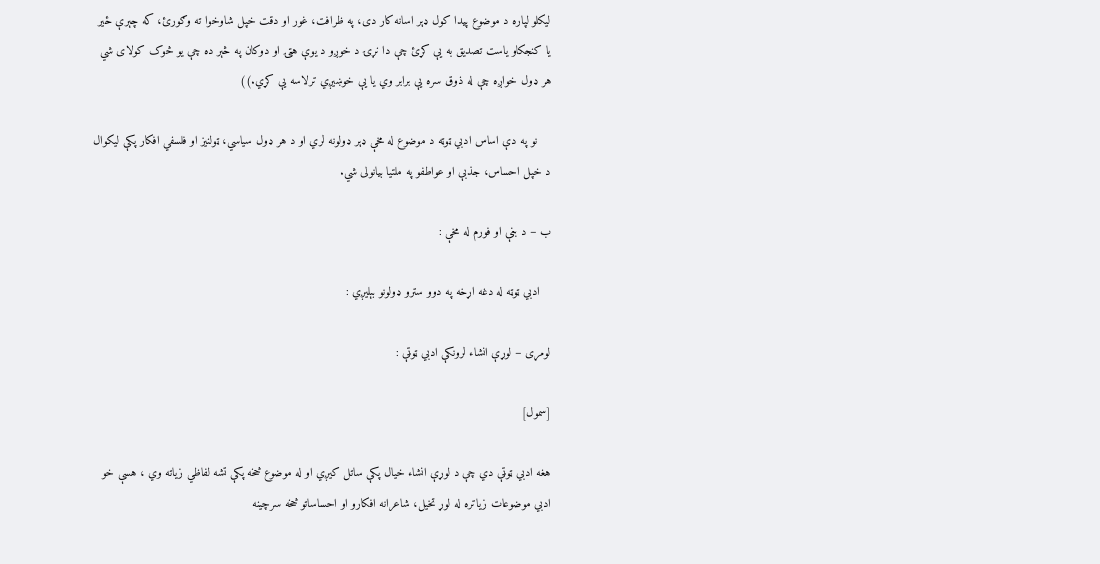ليکلو لپاره د موضوع پيدا کول ډېر اسانه کار دی، په ظرافت، غور او دقت خپل شاوخوا ته وګورئ، که چېرې ځير يا کنجکاو ياست تصديق به يې کړئ چې دا نړۍ د خوږو د يوې هټۍ او دوکان په څېر ده چې يو څوک کولای شي هر ډول خواږه چې له ذوق سره يې برابر وي يا يې خوښيږي ترلاسه يې کړي.))

    نو په دې اساس ادبي ټوټه د موضوع له مخې ډېر ډولونه لري او د هر ډول سياسي، ټولنيز او فلسفي افکار پکې ليکوال د خپل احساس، جذبې او عواطفو په ملتيا بيانولی شي.

ب – د بڼې او فورم له مخې :

   ادبي ټوټه له دغه اړخه په دوو سترو ډولونو بېليږي :

لومړی – لوړې انشاء لرونکې ادبي ټوټې :

[سمول]

هغه ادبي ټوټې دي چې د لوړې انشاء خيال پکې ساتل کيږي او له موضوع څخه پکې تشه لفاظي زياته وي ، هسې خو ادبي موضوعات زياتره له لوړ تخيل، شاعرانه افکارو او احساساتو څخه سرچينه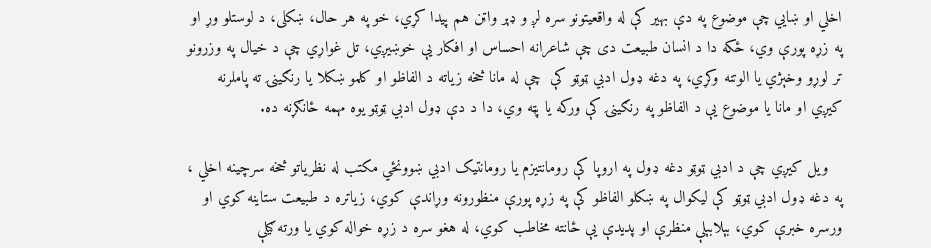اخلي او ښايي چې موضوع په دې بهير کې له واقعيتونو سره لږ و ډېر واټن هم پيدا کړي، خو په هر حال، ښکلی، د لوستلو وړ او په زړه پورې وي، ځکه دا د انسان طبيعت دی چې شاعرانه احساس او افکار يې خوښيږي، تل غواړي چې د خيال په وزرونو تر لوړو وخېژي يا الوتنه وکړي، په دغه ډول ادبي ټوټو کې  چې له مانا څخه زياته د الفاظو او کلمو ښکلا يا رنګينۍ ته پاملرنه کيږي او مانا يا موضوع يې د الفاظو په رنګينۍ کې ورکه يا پټه وي، دا د دې ډول ادبي ټوټو يوه مهمه ځانګړنه ده.

   ويل کيږي چې د ادبي ټوټو دغه ډول په اروپا کې رومانتيزم يا رومانتيک ادبي ښوونځي مکتب له نظرياتو څخه سرچينه اخلي ، په دغه ډول ادبي ټوټو کې ليکوال په ښکلو الفاظو کې په زړه پورې منظورونه وړاندې کوي، زياتره د طبيعت ستاينه کوي او ورسره خبرې کوي، بېلابېلې منظرې او پديدې يې ځانته مخاطب کوي، له هغو سره د زړه خواله کوي يا ورته ګيلې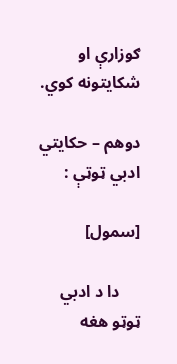ګوزارې او شکايتونه کوي.

دوهم – حکايتي ادبي ټوټې :

[سمول]

     دا د ادبي ټوټو هغه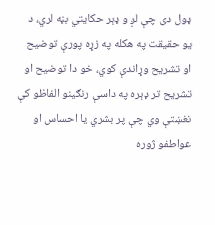ډول دی چې لږ و ډېر حکايتي بڼه لري، د يو حقيقت په هکله په زړه پورې توضيح او تشريح وړاندې کوي، خو دا توضيح او تشريح تر ډېره په داسې رنګينو الفاظو کې نغښتې وي چې پر بشري يا احساس او عواطفو ژوره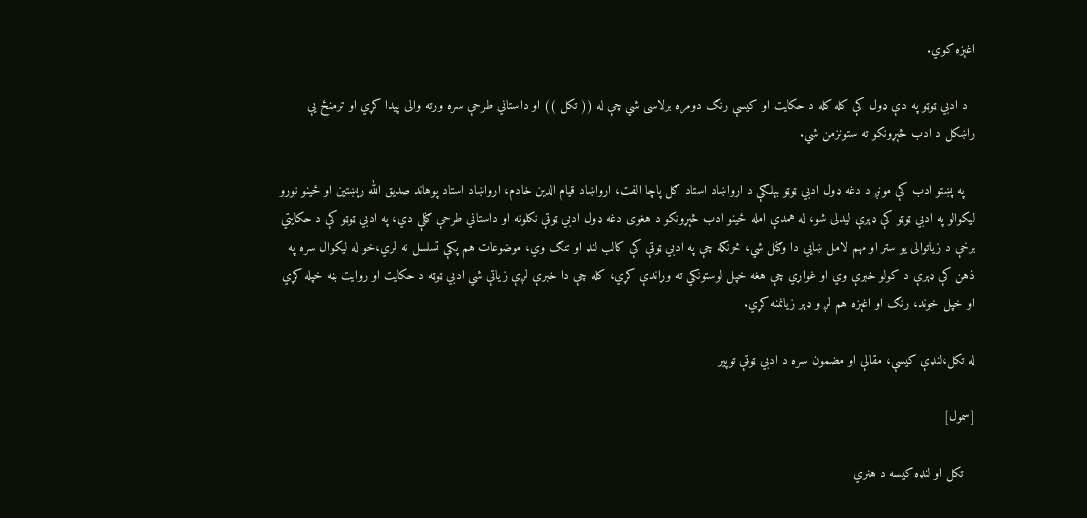اغېزه کوي.

  د ادبي ټوټو په دې ډول کې کله کله د حکايت او کيسې رنګ دومره برلاسی شي چې له (( تکل )) او داستاني طرحې سره ورته والی پيدا کړي او ترمنځ يې راښکل د ادب څېړونکو ته ستونزمن شي.

   په پښتو ادب کې مونږ د دغه ډول ادبي ټوټو بېلګې د ارواښاد استاد ګل پاچا الفت، ارواښاد قيام الدين خادم، ارواښاد استاد پوهاند صديق الله رېښتين او ځينو نورو ليکوالو په ادبي ټوټو کې ډېرې ليدلی شو، له همدې امله ځينو ادب څېړونکو د هغوی دغه ډول ادبي ټوټې نکلونه او داستاني طرحې ګڼلې دي، په ادبي ټوټو کې د حکايتي برخې د زياتوالی يو ستر او مهم لامل ښايي دا وګڼل شي، څرنګه چې په ادبي ټوټې کې کالب لنډ او تنګ وي، موضوعات هم پکې تسلسل نه لري،خو له ليکوال سره په ذهن کې ډېرې د کولو خبرې وي او غواړي چې هغه خپل لوستونکي ته وړاندې کړي، کله چې دا خبرې لږې زياتې شي ادبي ټوټه د حکايت او روايت بڼه خپله کړي او خپل خوند، رنګ او اغېزه هم لږ و ډېر زيانمنه کړي.

له تکل،لنډې کيسې، مقالې او مضمون سره د ادبي ټوټې توپير

[سمول]

   تکل او لنډه کيسه د هنري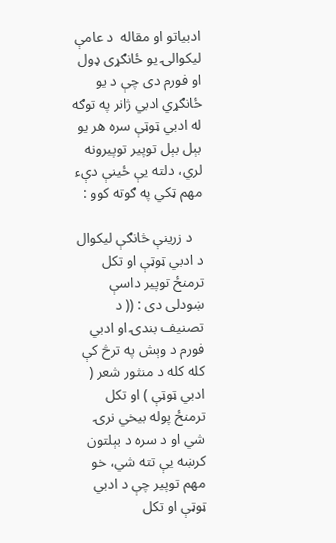ادبياتو او مقاله  د عامې ليکوالۍ يو ځانګړی ډول او فورم دی چې د يو ځانګړي ادبي ژانر په توګه له ادبي ټوټې سره هر يو بېل بېل توپير توپيرونه لري، دلته يې ځينې دېء مهم ټکي په ګوته کوو :

   د زرينې څانګې ليکوال د ادبي ټوټې او تکل ترمنځ توپير داسې ښودلی دی : (( د تصنيف بندۍ او ادبي فورم د وېش په ترڅ کې کله کله د منثور شعر ( ادبي ټوټې ) او تکل ترمنځ پوله بيخي نرۍ شي او د سره د بېلتون کرښه يې تته شي، خو مهم توپير چې د ادبي ټوټې او تکل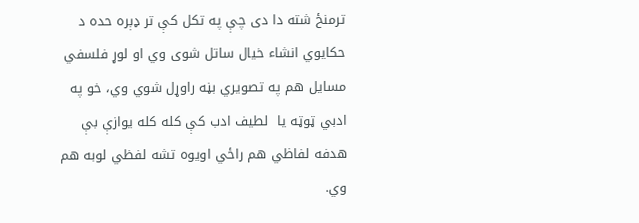ترمنځ شته دا دی چې په تکل کې تر ډېره حده د حکايوي انشاء خيال ساتل شوی وي او لوړ فلسفي مسايل هم په تصويري بڼه راوړل شوي وي، خو په ادبي ټوټه يا  لطيف ادب کې کله کله يوازې بې هدفه لفاظي هم راځي اويوه تشه لفظي لوبه هم وي.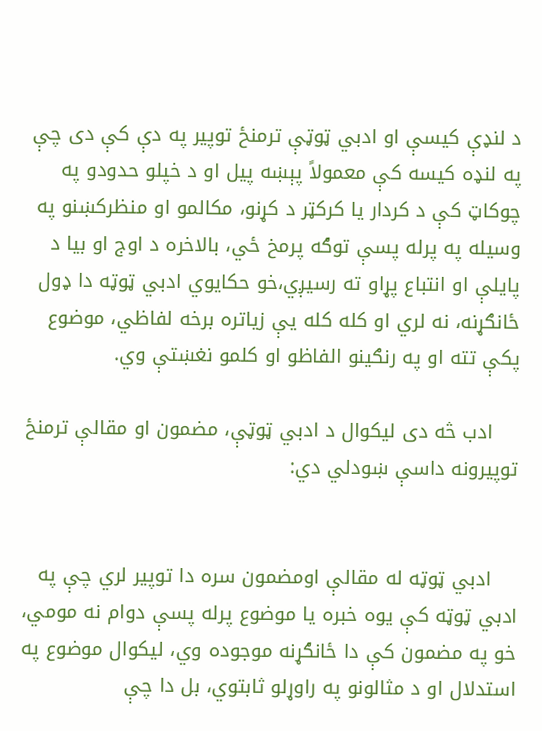د لنډې کيسې او ادبي ټوټې ترمنځ توپير په دې کې دی چې په لنډه کيسه کې معمولاً پېښه پيل او د خپلو حدودو په چوکاټ کې د کردار يا کرکټر د کړنو، مکالمو او منظرکښنو په وسيله په پرله پسې توګه پرمخ ځي، بالاخره د اوج او بيا د پايلې او انتباع پړاو ته رسيږي،خو حکايوي ادبي ټوټه دا ډول ځانګړنه، نه لري او کله کله يې زياتره برخه لفاظي، موضوع پکې تته او په رنګينو الفاظو او کلمو نغښتې وي.

    ادب څه دی ليکوال د ادبي ټوټې، مضمون او مقالې ترمنځ توپيرونه داسې ښودلي دي:


    ادبي ټوټه له مقالې اومضمون سره دا توپير لري چې په ادبي ټوټه کې يوه خبره يا موضوع پرله پسې دوام نه مومي، خو په مضمون کې دا ځانګړنه موجوده وي، ليکوال موضوع په استدلال او د مثالونو په راوړلو ثابتوي، بل دا چې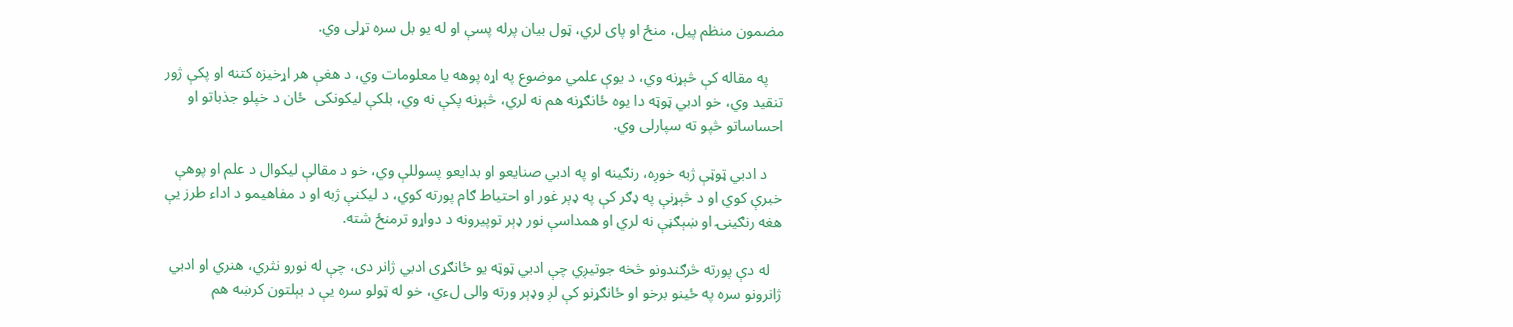مضمون منظم پيل، منځ او پای لري، ټول بيان پرله پسې او له يو بل سره تړلی وي.

    په مقاله کې څېړنه وي، د يوې علمي موضوع په اړه پوهه يا معلومات وي، د هغې هر اړخيزه کتنه او پکې ژور تنقيد وي، خو ادبي ټوټه دا يوه ځانګړنه هم نه لري، څېړنه پکې نه وي، بلکې ليکونکی  ځان د خپلو جذباتو او احساساتو څپو ته سپارلی وي.

    د ادبي ټوټې ژبه خوږه، رنګينه او په ادبي صنايعو او بدايعو پسوللې وي، خو د مقالې ليکوال د علم او پوهې خبرې کوي او د څېړنې په ډګر کې په ډېر غور او احتياط ګام پورته کوي، د ليکنې ژبه او د مفاهيمو د اداء طرز يې هغه رنګينۍ او ښېګڼې نه لري او همداسې نور ډېر توپيرونه د دواړو ترمنځ شته.

   له دې پورته څرګندونو څخه جوتيږي چې ادبي ټوټه يو ځانګړی ادبي ژانر دی، چې له نورو نثري، هنري او ادبي ژانرونو سره په ځينو برخو او ځانګړنو کې لږ وډېر ورته والی لءي، خو له ټولو سره يې د بېلتون کرښه هم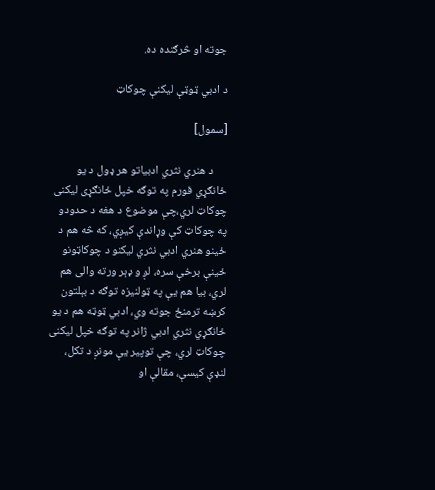جوته او څرګنده ده.

د ادبي ټوټې ليکنې چوکاټ

[سمول]

     د هنري نثري ادبياتو هر ډول د يو ځانګړي فورم په توګه خپل ځانګړی ليکنی چوکاټ لري،چې موضوع د هغه د حدودو په چوکاټ کې وړاندې کيږي، که څه هم د ځينو هنري ادبي نثري ليکنو د چوکاټونو ځينې برخې سره، لږ و ډېر ورته والی هم لري، بيا هم يې په ټولنيزه توګه د بېلتون کرښه ترمنځ جوته وي، ادبي ټوټه هم د يو ځانګړي نثري ادبي ژانر په توګه خپل ليکنی چوکاټ لري، چې توپير يې مونږ د تکل، لنډې کيسې، مقالې او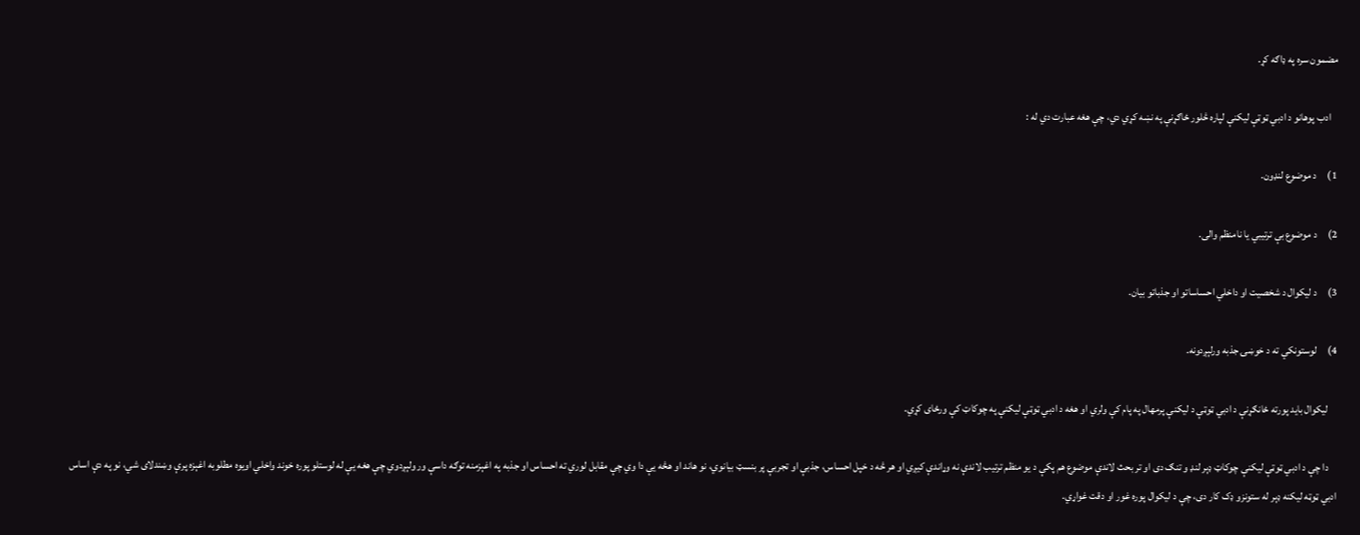مضمون سره په ډاګه کړ.

   ادب پوهانو د ادبي ټوټې ليکنې لپاره څلور ځاګړنې په نښه کړي دي، چې هغه عبارت دي له :

1)     د موضوع لنډون.

2)     د موضوع بې ترتيبي يا نامنظم والی.

3)     د ليکوال د شخصيت او داخلي احساساتو او جذباتو بيان.

4)     لوستونکي ته د خوښۍ جذبه ورلېږدونه.

    ليکوال بايد پورته ځانګړنې د ادبي ټوټې د ليکنې پرمهال په پام کې ولري او هغه د ادبي ټوټې ليکنې په چوکاټ کې ورځای کړي.

    دا چې د ادبي ټوټې ليکنې چوکاټ ډېر لنډ و تنګ دی او تر بحث لاندې موضوع هم پکې د يو منظم ترتيب لاندې نه وړاندې کيږي او هر څه د خپل احساس، جذبې او تجربې پر بنسټ بيانوي، نو هاند او هڅه يې دا وي چې مقابل لوري ته احساس او جذبه په اغېزمنه توګه داسې ور ولېږدوي چې هغه يې له لوستلو پوره خوند واخلي اويوه مطلوبه اغېزه پرې وښندلای شي، نو په دې اساس ادبي ټوټه ليکنه ډېر له ستونزو ډک کار دی، چې د ليکوال پوره غور او دقت غواړي.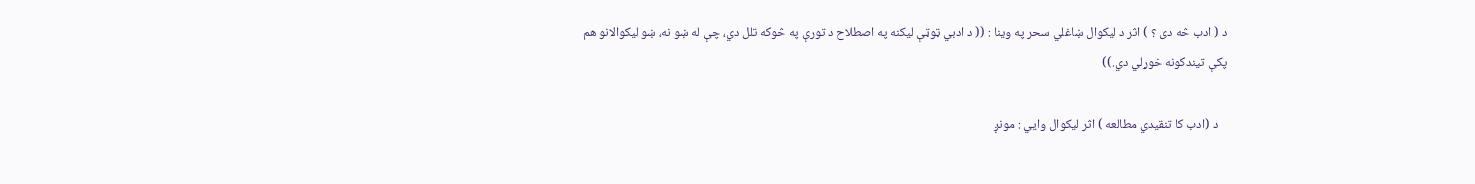د ( ادب څه دی ؟ ) اثر د ليکوال ښاغلي سحر په وينا : (( د ادبي ټوټې ليکنه په اصطلاح د تورې په څوکه تلل دي، چې له ښو نه، ښو ليکوالانو هم پکې تيندکونه خوړلي دي.))

   د (ادب کا تنقيدي مطالعه ) اثر ليکوال وايي : مونږ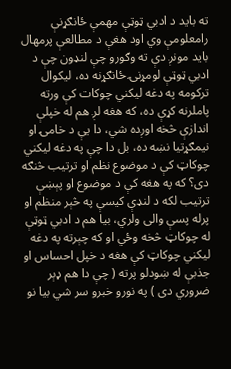ته بايد د ادبي ټوټې مهمې ځانګړنې رامعلومې وي اود هغې د مطالعې پرمهال بايد مونږ دې ته وګورو چې لنډون چې د ادبي ټوټې لومړنۍ ځانګړنه ده، ليکوال ترکومه په دغه ليکني چوکات کې ورته پاملرنه کړې ده، که هغه لږ هم له خپلې اندازې څخه اوږده شي، دا يې د خامۍ او نيمګړتيا نښه ده، بل دا چې په دغه ليکني چوکاټ کې د موضوع نظم او ترتيب څنګه دی؟ که په هغه کې د موضوع او پېښې ترتيب لکه د لنډې کيسې په څېر منظم او پرله پسې والی ولري، بيا هم د ادبي ټوټې له چوکاټ څخه وځي او که چېرته په دغه ليکني چوکاټ کې هغه د خپل احساس او جذبې له ښودلو پرته ( چې دا هم ډېر ضروري دی ) په نورو خبرو سر شي بيا نو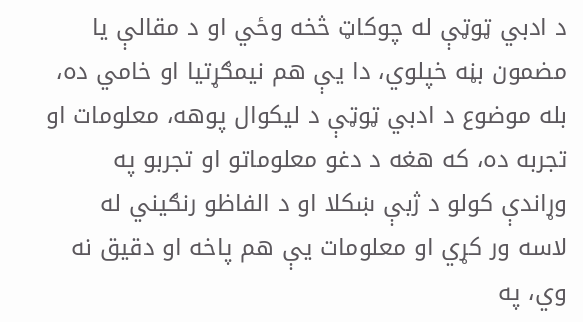د ادبي ټوټې له چوکاټ څخه وځي او د مقالې يا مضمون بڼه خپلوي، دا يې هم نيمګړتيا او خامي ده، بله موضوع د ادبي ټوټې د ليکوال پوهه، معلومات او تجربه ده، که هغه د دغو معلوماتو او تجربو په وړاندې کولو د ژبې ښکلا او د الفاظو رنګيني له لاسه ور کړي او معلومات يې هم پاخه او دقيق نه وي، په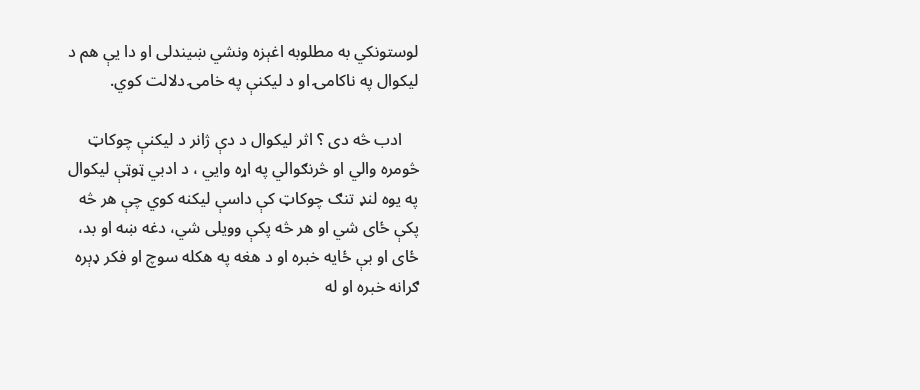لوستونکي به مطلوبه اغېزه ونشي ښيندلی او دا يې هم د ليکوال په ناکامۍ او د ليکنې په خامۍ دلالت کوي.

    ادب څه دی ؟ اثر ليکوال د دې ژانر د ليکنې چوکاټ څومره والي او څرنګوالي په اړه وايي ، د ادبي ټوټې ليکوال په يوه لنډ تنګ چوکاټ کې داسې ليکنه کوي چې هر څه پکې ځای شي او هر څه پکې وويلی شي، دغه ښه او بد، ځای او بې ځايه خبره او د هغه په هکله سوچ او فکر ډېره ګرانه خبره او له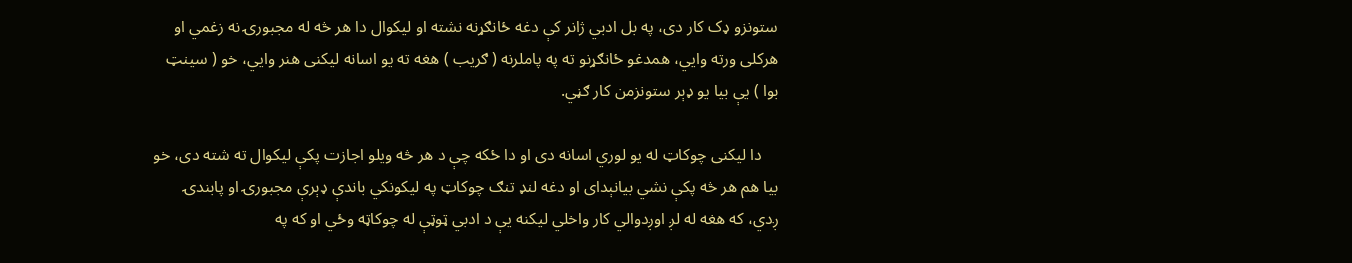ستونزو ډک کار دی، په بل ادبي ژانر کې دغه ځانګړنه نشته او ليکوال دا هر څه له مجبورۍ نه زغمي او هرکلی ورته وايي، همدغو ځانګړنو ته په پاملرنه ( ګريب ) هغه ته يو اسانه ليکنی هنر وايي، خو ( سينټ بوا ) يې بيا يو ډېر ستونزمن کار ګڼي.

    دا ليکنی چوکاټ له يو لوري اسانه دی او دا ځکه چې د هر څه ويلو اجازت پکې ليکوال ته شته دی، خو بيا هم هر څه پکې نشي بيانېدای او دغه لنډ تنګ چوکاټ په ليکونکي باندې ډېرې مجبورۍ او پابندۍ ږدي، که هغه له لږ اوږدوالي کار واخلي ليکنه يې د ادبي ټوټې له چوکاټه وځي او که په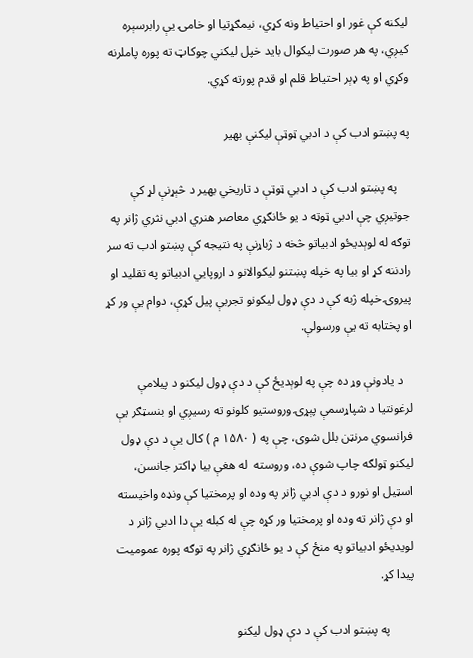ليکنه کې غور او احتياط ونه کړي، نيمګړتيا او خامۍ يې رابرسېره کيږي، په هر صورت ليکوال بايد خپل ليکني چوکاټ ته پوره پاملرنه وکړي او په ډېر احتياط قلم او قدم پورته کړي.

په پښتو ادب کې د ادبي ټوټې ليکنې بهير

    په پښتو ادب کې د ادبي ټوټې د تاريخي بهير د څېړنې لړ کې جوتيږي چې ادبي ټوټه د يو ځانګړي معاصر هنري ادبي نثري ژانر په توګه له لوېديځو ادبياتو څخه د ژباړنې په نتيجه کې پښتو ادب ته سر رادننه کړ او بيا په خپله پښتنو ليکوالانو د اروپايي ادبياتو په تقليد او پيروۍ خپله ژبه کې د دې ډول ليکونو تجربې پيل کړې، دوام يې ور کړ او پختابه ته يې ورسولې.

   د يادونې وړ ده چې په لوېديځ کې د دې ډول ليکنو د پيلامې لرغونتيا د شپاړسمې پېړۍ وروستيو کلونو ته رسيږي او بنسټګر يې فرانسوي مرنټن بلل شوی، چې په ( ۱۵۸۰ م ) کال يې د دې ډول ليکنو ټولګه چاپ شوې ده، وروسته  له هغې بيا ډاکتر جانسن، اسټيل او نورو د دې ادبي ژانر په وده او پرمختيا کې ونډه واخيسته او دې ژانر ته وده او پرمختيا ور کړه چې له کبله يې دا ادبي ژانر د لويديځو ادبياتو په منځ کې د يو ځانګړي ژانر په توګه پوره عموميت پيدا کړ.

        په پښتو ادب کې د دې ډول ليکنو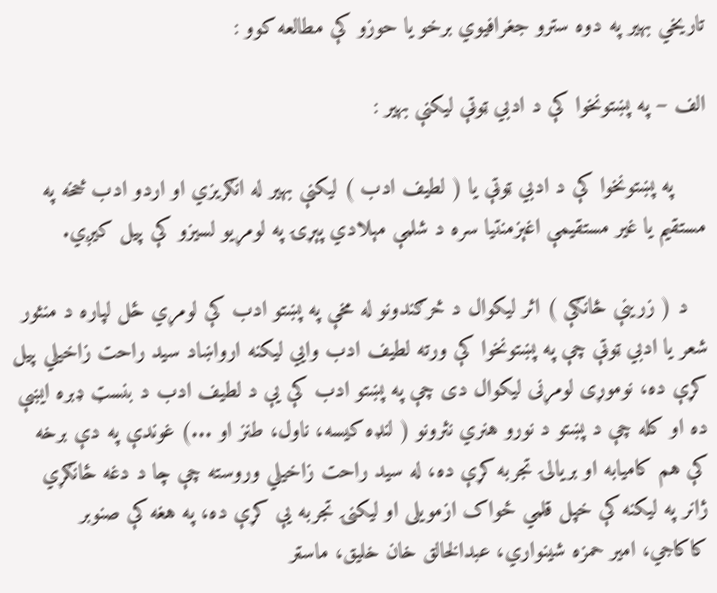تاريخي بهير په دوه سترو جغرافيوي برخو يا حوزو کې مطالعه کوو :

الف – په پښتونخوا کې د ادبي ټوټې ليکنې بهير :

     په پښتونخوا کې د ادبي ټوټې يا ( لطيف ادب ) ليکنې بهير له انګريزي او اردو ادب څخه په مستقيم يا غير مستقيمې اغېزمنتيا سره د شلمې مېلادي پېړۍ په لومړيو لسيزو کې پيل کيږي.

   د ( زرينې څانګې ) اثر ليکوال د څرګندونو له مخې په پښتو ادب کې لومړي ځل لپاره د منثور شعر يا ادبي ټوټې چې په پښتونخوا کې ورته لطيف ادب وايي ليکنه ارواښاد سيد راحت زاخيلي پيل کړې ده، نوموړی لومړنی ليکوال دی چې په پښتو ادب کې يې د لطيف ادب د بنسټ ډبره ايښې ده او کله چې د پښتو د نورو هنري نثرونو ( لنډه کيسه، ناول، طنز او ...) غوندې په دې برخه کې هم کاميابه او بريالۍ تجربه کړې ده، له سيد راحت زاخيلي وروسته چې چا د دغه ځانګړي ژانر په ليکنه کې خپل قلمي ځواک ازمويلی او ليکنۍ تجربه يې کړې ده، په هغه کې صنوبر کاکاجي، امير حمزه شينواري، عبدالخالق خان خليق، ماسټر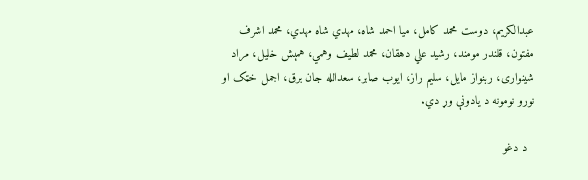عبدالکريم، دوست محمد کامل، ميا احمد شاه، مهدي شاه مهدي، محمد اشرف مفتون، قلندر مومند، رشيد علي دهقان، محمد لطيف وهمي، همېش خليل، مراد شينواری، ربنواز مايل، سليم راز، ايوب صابر، سعدالله جان برق، اجمل خټک او نورو نومونه د يادونې وړ دي.

  د دغو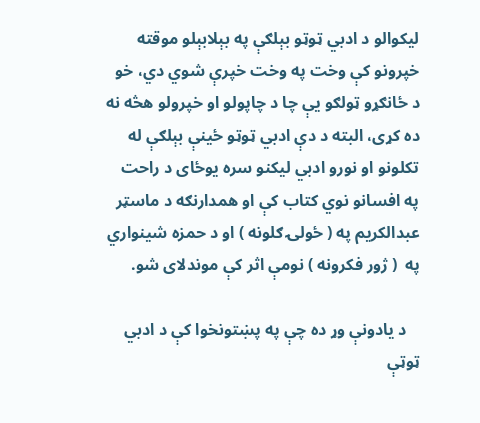ليکوالو د ادبي ټوټو بېلګې په بېلابېلو موقته خپرونو کې وخت په وخت خپرې شوي دي، خو د ځانګړو ټولګو يې چا د چاپولو او خپرولو هڅه نه ده کړی، البته د دې ادبي ټوټو ځينې بېلګې له تکلونو او نورو ادبي ليکنو سره يوځای د راحت په افسانو نوي کتاب کې او همدارنګه د ماسټر عبدالکريم په ( ځولۍ ګلونه ) او د حمزه شينواري په  ( ژور فکرونه ) نومې اثر کې موندلای شو.

   د يادونې وړ ده چې په پښتونخوا کې د ادبي ټوټې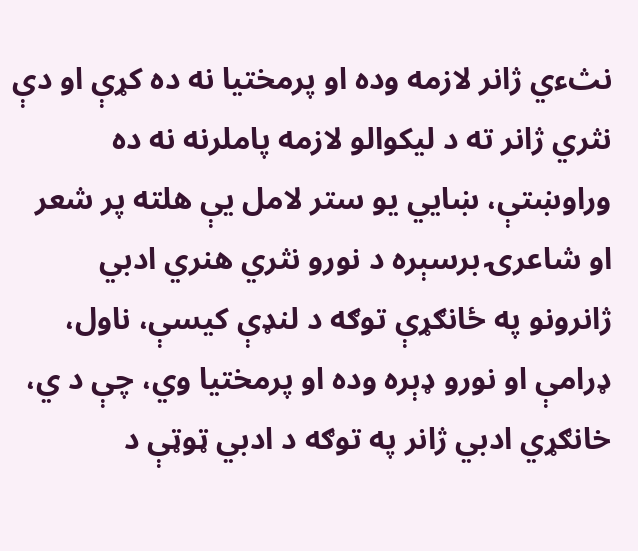نثءي ژانر لازمه وده او پرمختيا نه ده کړې او دې نثري ژانر ته د ليکوالو لازمه پاملرنه نه ده وراوښتې، ښايي يو ستر لامل يې هلته پر شعر او شاعرۍ برسېره د نورو نثري هنري ادبي ژانرونو په ځانګړې توګه د لنډې کيسې، ناول، ډرامې او نورو ډېره وده او پرمختيا وي، چې د ي، خانګړي ادبي ژانر په توګه د ادبي ټوټې د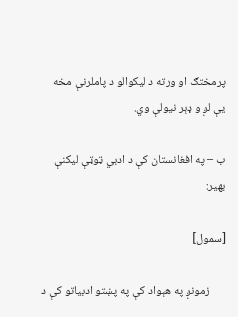پرمختګ او ورته د ليکوالو د پاملرنې مخه يې لږ و ډېر نيولې وي.

ب – په افغانستان کې د ادبي ټوټې ليکنې  بهير:

[سمول]

      زمونږ په هېواد کې په پښتو ادبياتو کې د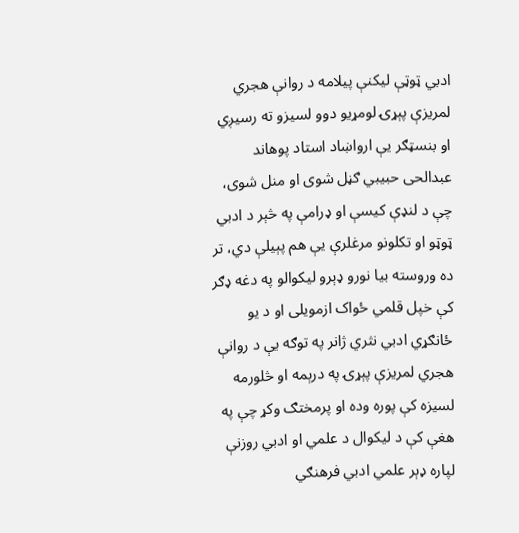ادبي ټوټې ليکنې پيلامه د روانې هجري لمريزې پېړۍ لومړيو دوو لسيزو ته رسيږي او بنسټګر يې ارواښاد استاد پوهاند عبدالحی حبيبي ګڼل شوی او منل شوی، چې د لنډې کيسې او ډرامې په څېر د ادبي ټوټو او تکلونو مرغلرې يې هم پېيلې دي، تر ده وروسته بيا نورو ډېرو ليکوالو په دغه ډګر کې خپل قلمي ځواک ازمويلی او د يو ځانګړي ادبي نثري ژانر په توګه يې د روانې هجري لمريزې پېړۍ په درېمه او څلورمه لسيزه کې پوره وده او پرمختګ وکړ چې په هغې کې د ليکوال د علمي او ادبي روزنې لپاره ډېر علمي ادبي فرهنګي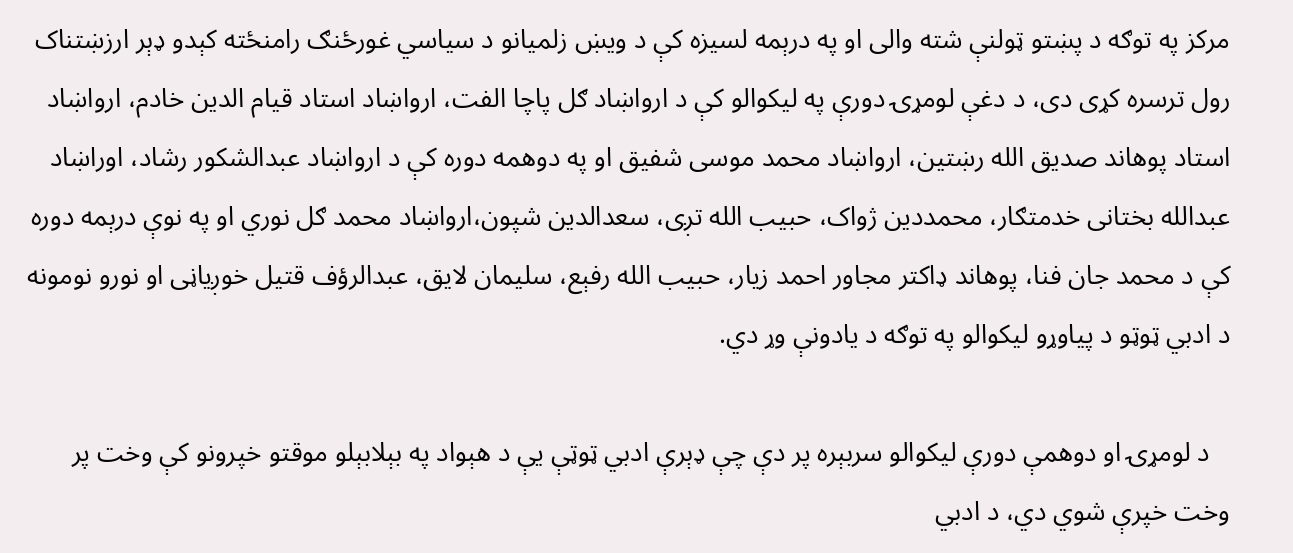مرکز په توګه د پښتو ټولنې شته والی او په درېمه لسيزه کې د ويښ زلميانو د سياسي غورځنګ رامنځته کېدو ډېر ارزښتناک رول ترسره کړی دی، د دغې لومړۍ دورې په ليکوالو کې د ارواښاد ګل پاچا الفت، ارواښاد استاد قيام الدين خادم، ارواښاد استاد پوهاند صديق الله رښتين، ارواښاد محمد موسی شفيق او په دوهمه دوره کې د ارواښاد عبدالشکور رشاد، اوراښاد عبدالله بختانی خدمتګار، محمددين ژواک، حبيب الله تږی، سعدالدين شپون،ارواښاد محمد ګل نوري او په نوې درېمه دوره کې د محمد جان فنا، پوهاند ډاکتر مجاور احمد زيار، حبيب الله رفېع، سليمان لايق، عبدالرؤف قتيل خوږياڼی او نورو نومونه د ادبي ټوټو د پياوړو ليکوالو په توګه د يادونې وړ دي.

   د لومړۍ او دوهمې دورې ليکوالو سربېره پر دې چې ډېرې ادبي ټوټې يې د هېواد په بېلابېلو موقتو خپرونو کې وخت پر وخت خپرې شوي دي، د ادبي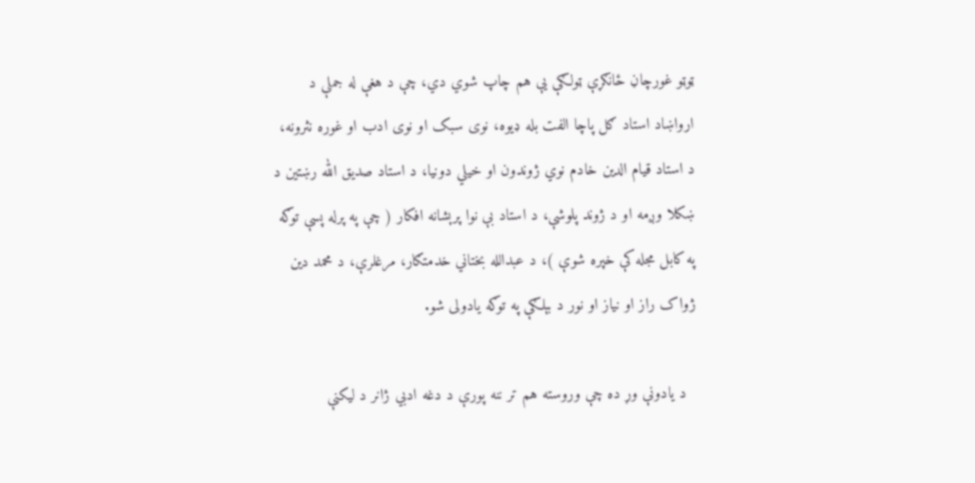ټوټو غورچاڼ ځانګړې ټولګې يې هم چاپ شوي دي، چې د هغې له جملې د ارواښاد استاد ګل پاچا الفت بله ډيوه، نوی سبک او نوی ادب او غوره نثرونه، د استاد قيام الدين خادم نوي ژوندون او خيلي دونيا، د استاد صديق الله رښتين د ښکلا وږمه او د ژوند پلوشې، د استاد بې نوا پرېشانه افکار ( چې په پرله پسې توګه په کابل مجله کې خپره شوې )، د عبدالله بختاني خدمتګار، مرغلرې، د محمد دين ژواک راز او نياز او نور د بېلګې په توګه يادولی شو.

  د يادونې وړ ده چې وروسته هم تر ننه پورې د دغه ادبي ژانر د ليکنې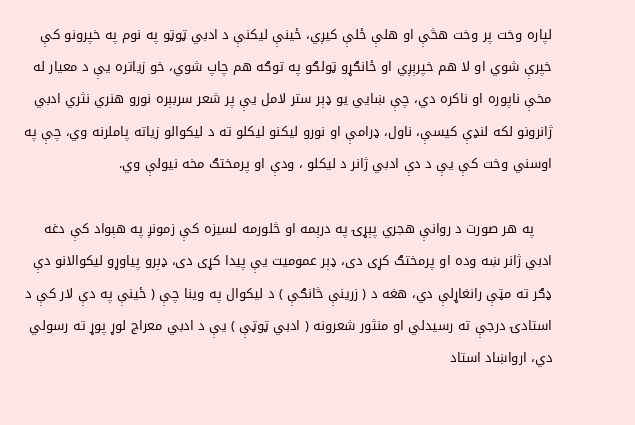لپاره وخت پر وخت هڅې او هلې ځلې کيږي، ځينې ليکنې د ادبي ټوټو په نوم په خپرونو کې خپرې شوي او لا هم خپرېږي او ځانګړو ټولګو په توګه هم چاپ شوي، خو زياتره يې د معيار له مخې ناپوره او ناکره دي، چې ښايي يو ډېر ستر لامل يې پر شعر سربېره نورو هنري نثري ادبي ژانرونو لکه لنډې کيسې، ناول، ډرامې او نورو ليکنو ليکلو ته د ليکوالو زياته پاملرنه وي، چې په اوسني وخت کې يې د دې ادبي ژانر د ليکلو ، ودې او پرمختګ مخه نيولې وي.

    په هر صورت د روانې هجري پېړۍ په درېمه او څلورمه لسيزه کې زمونږ په هېواد کې دغه ادبي ژانر ښه وده او پرمختګ کړی دی، ډېر عموميت يې پيدا کړی دی، ډېرو پياوړو ليکوالانو دې ډګر ته مټې رانغاړلې دي، هغه د ( زرينې څانګې ) د ليکوال په وينا چې ( ځينې په دې لار کې د استادۍ درجې ته رسيدلي او منثور شعرونه ( ادبي ټوټې ) يې د ادبي معراج لوړ پوړ ته رسولي دي، ارواښاد استاد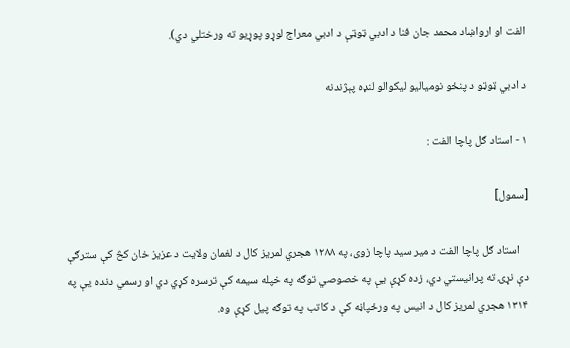الفت او ارواښاد محمد جان فنا د ادبي ټوټې د ادبي معراج لوړو پوړيو ته ورختلي دي).

د ادبي ټوټو د پنځو نومياليو ليکوالو لنډه پېژندنه

۱ - استاد ګل پاچا الفت :

[سمول]

   استاد ګل پاچا الفت د مير سيد پاچا زوی، په ۱۲۸۸ هجري لمريز کال د لغمان ولايت د عزيز خان کڅ کې سترګې دې نړۍ ته پرانيستي دي، زده کړې يې په خصوصي توګه په خپله سيمه کې ترسره کړي دي او رسمي دنده يې په ۱۳۱۴ هجري لمريز کال د انيس په ورځپاڼه کې د کاتب په توګه پيل کړې وه.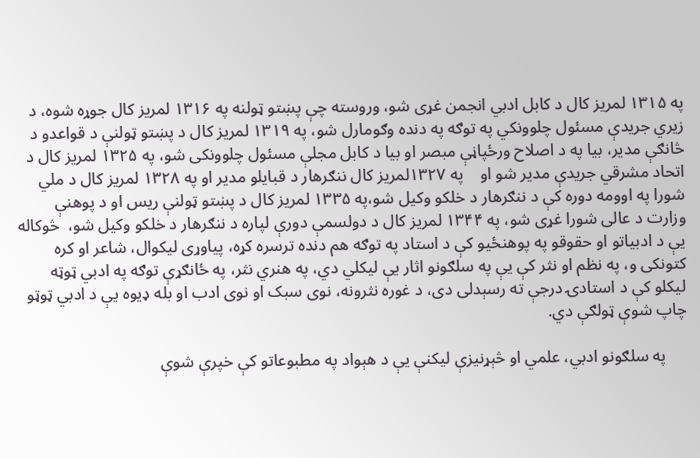په ۱۳۱۵ لمريز کال د کابل ادبي انجمن غړی شو، وروسته چې پښتو ټولنه په ۱۳۱۶ لمريز کال جوړه شوه، د زيري جريدې مسئول چلوونکي په توګه په دنده وګومارل شو، په ۱۳۱۹ لمريز کال د پښتو ټولنې د قواعدو د څانګې مدير، بيا په د اصلاح ورځپاڼې مبصر او بيا د کابل مجلې مسئول چلوونکی شو، په ۱۳۲۵ لمريز کال د اتحاد مشرقي جريدې مدير شو او    په ۱۳۲۷لمريز کال ننګرهار د قبايلو مدير او په ۱۳۲۸ لمريز کال د ملي شورا په اوومه دوره کې د ننګرهار د خلکو وکيل شو،په ۱۳۳۵ لمريز کال د پښتو ټولنې ريس او د پوهنې وزارت د عالی شورا غړی شو، په ۱۳۴۴ لمريز کال د دولسمې دورې لپاره د ننګرهار د خلکو وکيل شو،  څوکاله يې د ادبياتو او حقوقو په پوهنځيو کې د استاد په توګه هم دنده ترسره کړه، پياوړی ليکوال، شاعر او کره کتونکی و، په نظم او نثر کې يې په سلګونو اثار يې ليکلي دي، په هنري نثر، په ځانګړې توګه په ادبي ټوټه ليکلو کې د استادۍ درجې ته رسېدلی دی، د غوره نثرونه، نوی سبک او نوی ادب او بله ډيوه يې د ادبي ټوټو چاپ شوې ټولګې دي.

     په سلګونو ادبي، علمي او څېړنيزې ليکنې يې د هېواد په مطبوعاتو کې خپرې شوې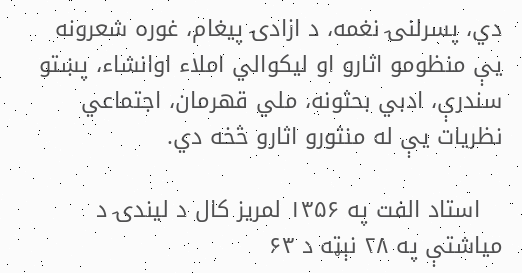دي، پسرلنۍ نغمه، د ازادۍ پيغام، غوره شعرونه يې منظومو اثارو او ليکوالي املاء اوانشاء، پښتو سندرې، ادبي بحثونه، ملي قهرمان، اجتماعي نظريات يې له منثورو اثارو څخه دي.

   استاد الفت په ۱۳۵۶ لمريز کال د ليندۍ د مياشتې په ۲۸ نېټه د ۶۳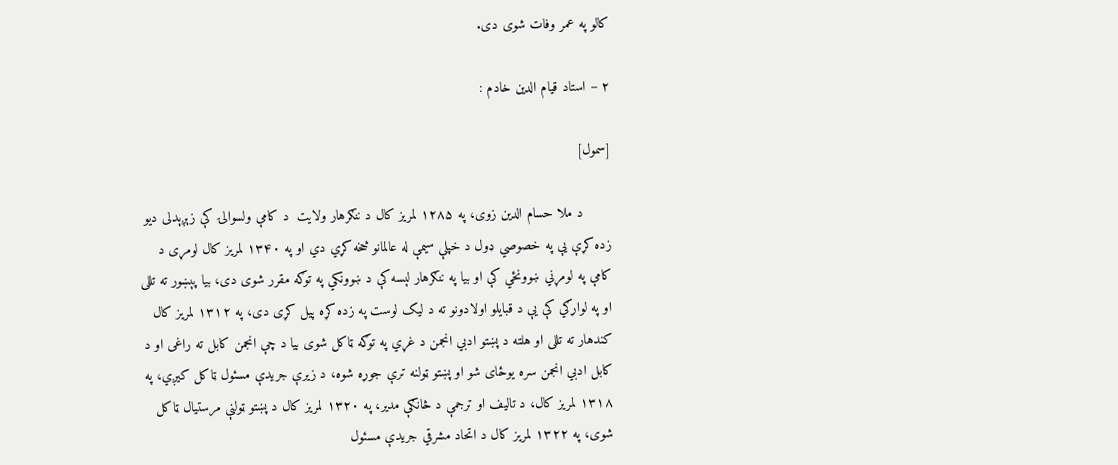کالو په عمر وفات شوی دی.

۲ – استاد قيام الدين خادم :

[سمول]

       د ملا حسام الدين زوی، په ۱۲۸۵ لمريز کال د ننګرهار ولايت  د کامې ولسوالۍ کې زېږېدلی دیو زده کړې يې په خصوصي ډول د خپلې سيمې له عالمانو څخه کړي دي او په ۱۳۴۰ لمريز کال لومړی د کامې په لومړني ښوونځي کې او بيا په ننګرهار لېسه کې د ښوونکي په توګه مقرر شوی دی، بيا پېښور ته تللی او په لواړګي کې يې د قبايلو اولادونو ته د ليک لوست په زده کړه پيل کړی دی، په ۱۳۱۲ لمريز کال کندهار ته تللی او هلته د پښتو ادبي انجمن د غړي په توګه ټاکل شوی بيا د چې انجمن کابل ته راغی او د کابل ادبي انجمن سره يوځای شو او پښتو ټولنه ترې جوړه شوه، د زيرې جريدې مسئول ټاکل کيږي، په ۱۳۱۸ لمريز کال، د تاليف او ترجمې د څانګې مدير، په ۱۳۲۰ لمريز کال د پښتو ټولنې مرستيال ټاکل شوی، په ۱۳۲۲ لمريز کال د اتحاد مشرقي جريدې مسئول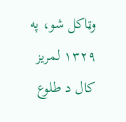وټاکل شو، په ۱۳۲۹ لمريز کال د طلوع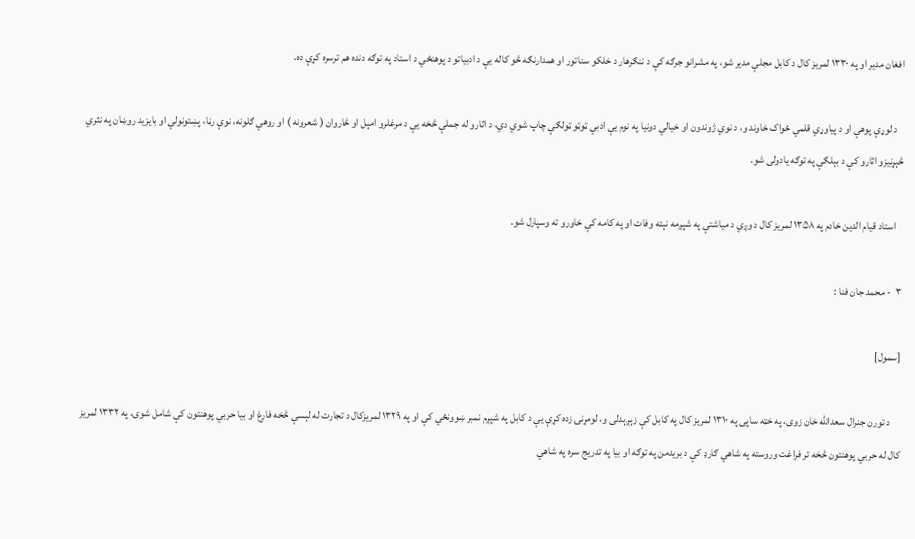افغان مدير او په ۱۳۳۰ لمريز کال د کابل مجلې مدير شو، په مشرانو جرګه کې د ننګرهار د خلکو سناتور او همدارنګه څو کاله يې د ادبياتو د پوهنځي د استاد په توګه دنده هم ترسره کړې ده.

   د لوړې پوهې او د پياوړي قلمي ځواک خاوند و، د نوي ژوندون او خيالي دونيا په نوم يې ادبي ټوټو ټولګې چاپ شوي دي، د اثارو له جملې څخه يې د مرغلرو امېل او څاروان ( شعرونه ) او روهي ګلونه، نوې رڼا، پښتونولي او بايزيد روښان په نثري څېړنيزو اثارو کې د بېلګې په توګه يادولی شو.

   استاد قيام الدين خادم په ۱۳۵۸ لمريز کال د وږي د مياشتې په شپږمه نېته وفات او په کامه کې خاورو ته وسپارل شو.

۳  - محمد جان فنا :

[سمول]

     د تورن جنرال سعدالله خان زوی، په خټه ساپی په ۱۳۱۰ لمريز کال په کابل کې زېږېدلی و، لومړنۍ زده کړې يې د کابل په شپږم نمبر ښوونځي کې او په ۱۳۲۹ لمريزکال د تجارت له لېسې څخه فارغ او بيا حربي پوهنتون کې شامل شوی، په ۱۳۳۲ لمريز کال له حربي پوهنتون څخه تر فراغت وروسته په شاهي ګارډ کې د بريدمن په توګه او بيا په تدريج سره په شاهي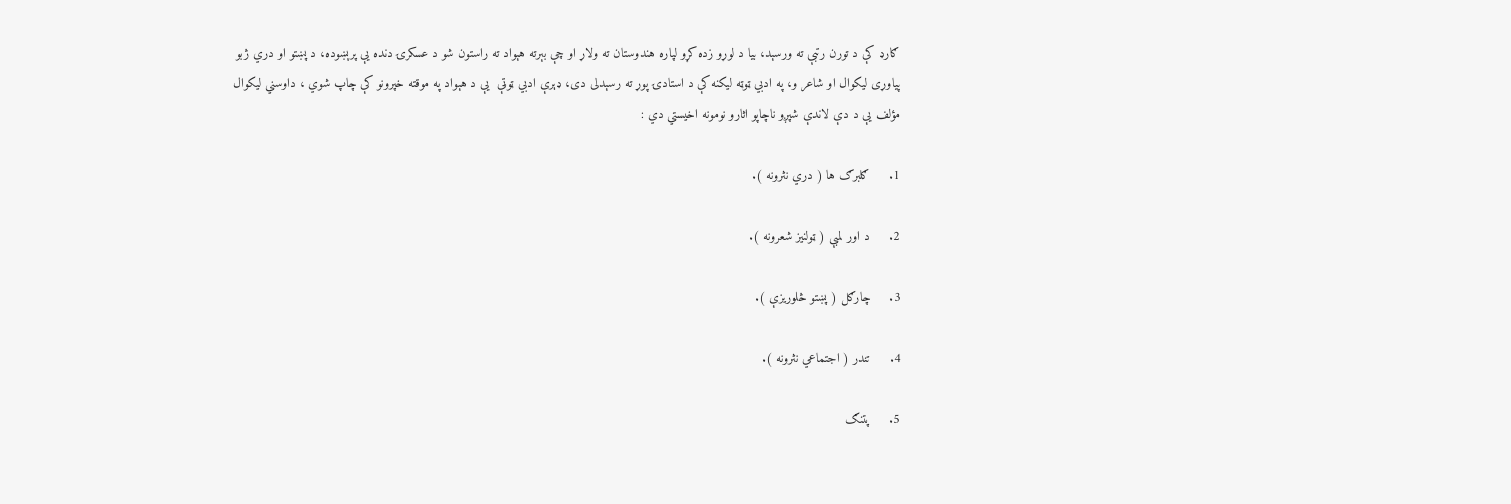ګارډ کې د تورن رتبې ته ورسېد، بيا د لوړو زده کړو لپاره هندوستان ته ولاړ او چې بېرته هېواد ته راستون شو د عسکرۍ دنده يې پرېښوده، د پښتو او دري ژبو پياوړی ليکوال او شاعر و، په ادبي ټوټه ليکنه کې د استادۍ پوړ ته رسېدلی دی، ډېرې ادبي ټوټې  يې د هېواد په موقته خپرونو کې چاپ شوي ، داوسني ليکوال مؤلف يې د دې لاندې شپږو ناچاپو اثارو نومونه اخيستي دي :

1.     ګلبرګ ها ( دري نثرونه ).

2.     د اور لمبې ( ټولنيز شعرونه ).

3.     چارګل ( پښتو څلوريزې ).

4.     تندر ( اجتماعي نثرونه ).

5.     پتنګ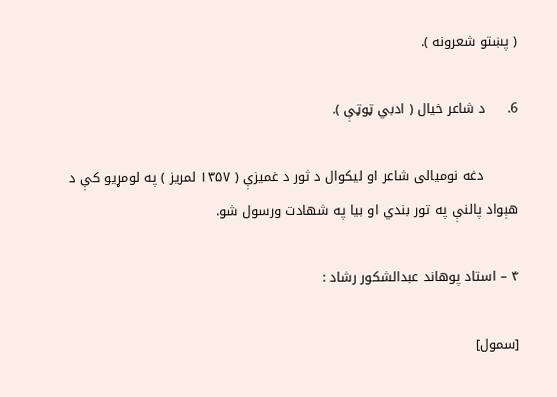( پښتو شعرونه ).

6.     د شاعر خيال ( ادبي ټوټې ).

        دغه نوميالی شاعر او ليکوال د ثور د غميزې ( ۱۳۵۷ لمريز ) په لومړيو کې د هېواد پالنې په تور بندي او بيا په شهادت ورسول شو.

۴ – استاد پوهاند عبدالشکور رشاد :

[سمول]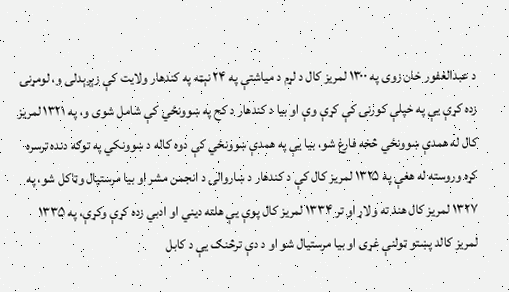د عبدالغفور خان زوی په ۱۳۰۰ لمريز کال د لړم د مياشتې په ۲۴ نېټه په کندهار ولايت کې زېږېدلی و، لومړنۍ زده کړې يې په خپلې کورنۍ کې کړې وې او بيا د کندهار د کح په ښوونځي کې شامل شوی و، په ۱۳۲۱ لمريز کال له همدې ښوونځي څخه فارغ شو، بيا يې په همدې ښوونځي کې دوه کاله د ښوونکي په توګه دنده ترسره کړه وروسته له هغې په ۱۳۲۵ لمريز کال کې د کندهار د ښاروالۍ د انجمن مشر او بيا مرستيال وټاکل شو، په ۱۳۲۷ لمريز کال هند ته ولاړ او تر ۱۳۳۴ لمريز کال پوې يې هلته ديني او ادبي زده کړې وکړې، په ۱۳۳۵ لمريز کالد پښتو ټولنې غړی او بيا مرستيال شو او د دې ترڅنګ يې د کابل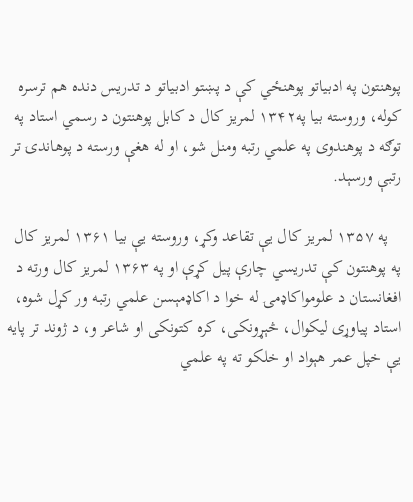پوهنتون په ادبياتو پوهنځي کې د پښتو ادبياتو د تدريس دنده هم ترسره کوله، وروسته بيا په۱۳۴۲ لمريز کال د کابل پوهنتون د رسمي استاد په توګه د پوهندوی په علمي رتبه ومنل شو، او له هغې ورسته د پوهاندۍ تر رتبې ورسېد.

   په ۱۳۵۷ لمريز کال يې تقاعد وکړ، وروسته يې بيا ۱۳۶۱ لمريز کال په پوهنتون کې تدريسي چارې پيل کړې او په ۱۳۶۳ لمريز کال ورته د افغانستان د علومواکاډمۍ له خوا د اکاډمېسن علمي رتبه ور کړل شوه، استاد پياوړی ليکوال، څېړونکی، کره کتونکی او شاعر و، د ژوند تر پايه يې خپل عمر هېواد او خلکو ته په علمي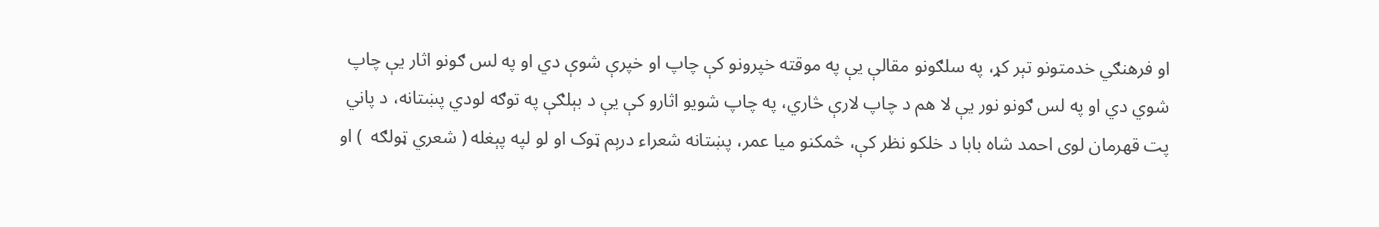او فرهنګي خدمتونو تېر کړ، په سلګونو مقالې يې په موقته خپرونو کې چاپ او خپرې شوې دي او په لس ګونو اثار يې چاپ شوي دي او په لس ګونو نور يې لا هم د چاپ لارې څاري، په چاپ شويو اثارو کې يې د بېلګې په توګه لودي پښتانه، د پاني پت قهرمان لوی احمد شاه بابا د خلکو نظر کې، څمکنو ميا عمر، پښتانه شعراء درېم ټوک او لو لپه پېغله ( شعري ټولګه  ) او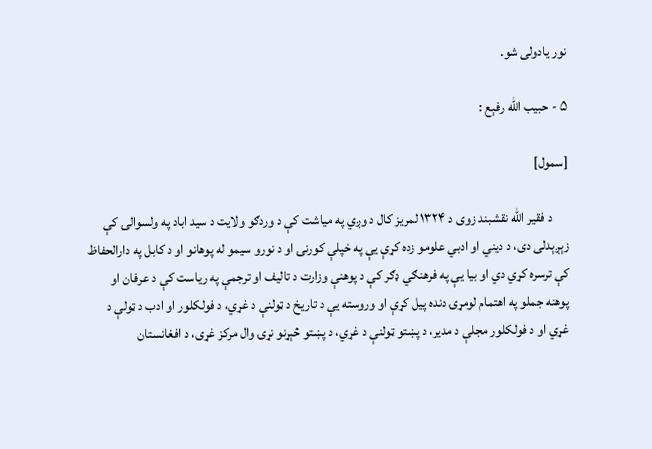نور يادولی شو.

۵ - حبيب الله رفېع :

[سمول]

      د فقير الله نقشبند زوی د ۱۳۲۴ لمريز کال د وږي په مياشت کې د وردګو ولايت د سيد اباد په ولسوالۍ کې زېږېدلی دی، د ديني او ادبي علومو زده کړې يې په خپلې کورنۍ او د نورو سيمو له پوهانو او د کابل په دارالحفاظ کې ترسره کړي دي او بيا يې په فرهنګي ډګر کې د پوهنې وزارت د تاليف او ترجمې په رياست کې د عرفان او پوهنه جملو په اهتمام لومړۍ دنده پيل کړې او وروسته يې د تاريخ د ټولنې د غړي، د فولکلور او ادب د ټولې د غړي او د فولکلور مجلې د مدير، د پښتو ټولنې د غړي، د پښتو څېړنو نړۍ وال مرکز غړی، د افغانستان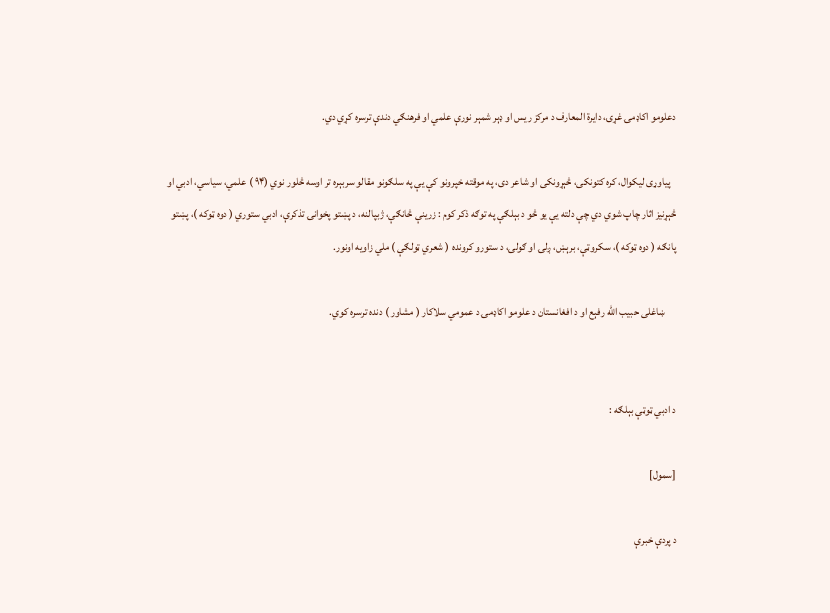دعلومو اکاډمۍ غړۍ، دايرة المعارف د مرکز ريس او ډېر شمېر نورې علمي او فرهنګي دندې ترسره کړي دي.

   پياوړی ليکوال، کره کتونکی، څېړونکی او شاعر دی، په موقته خپرونو کې يې په سلګونو مقالو سربېره تر اوسه څلور نوي (۹۴ ) علمي، سياسي، ادبي او څېړنيز اثار چاپ شوي دي چې دلته يې يو څو د بېلګې په توګه ذکر کوم : زرينې څانګې، ژبپالنه، د پښتو پخوانۍ تذکرې، ادبي ستوري ( دوه ټوکه )، پښتو پانګه ( دوه ټوکه )، سکروټې، برېښ، ږلۍ او ګولۍ، د ستورو کرونده ( شعري ټولګې ) ملي زاويه اونور.

     ښاغلی حبيب الله رفېع او د افغانستان د علومو اکاډمۍ د عمومي سلاکار ( مشاور ) دنده ترسره کوي.


د ادبي ټوټې بېلګه :

[سمول]

د پردې خبرې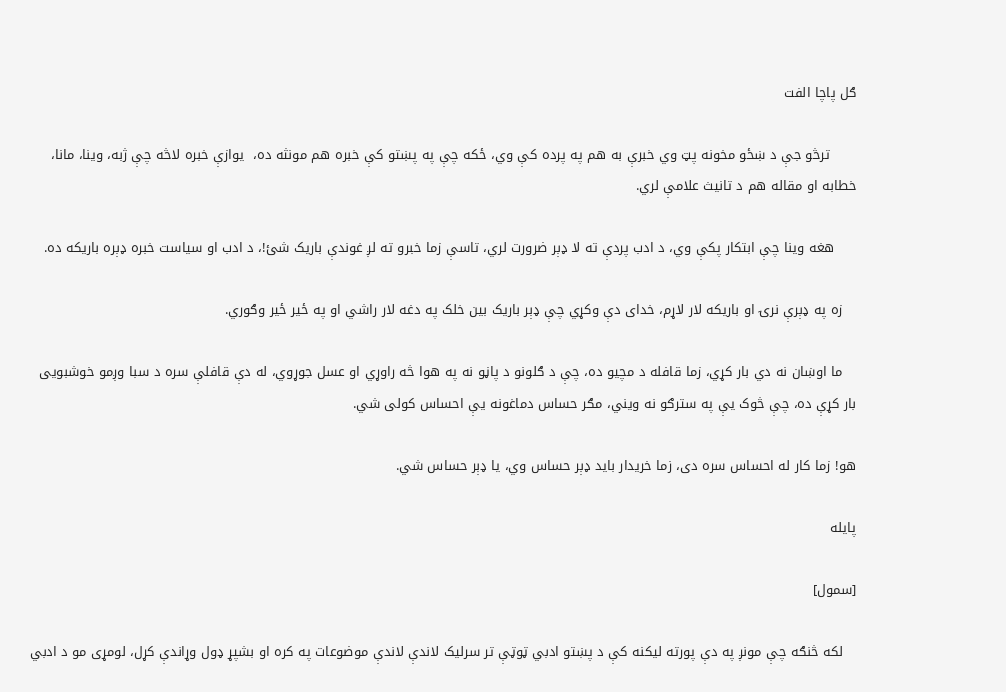ګل پاچا الفت

      ترڅو جې د ښځو مخونه پټ وي خبرې به هم په پرده کې وي، ځکه چې په پښتو کې خبره هم مونثه ده،  يوازې خبره لاڅه چې ژبه، وينا، مانا، خطابه او مقاله هم د تانيث علامې لري.

     هغه وينا چې ابتکار پکې وي، د ادب پردې ته لا ډېر ضرورت لري، تاسې زما خبرو ته لږ غوندې باريک شئ!، د ادب او سياست خبره ډېره باريکه ده.

   زه په ډېرې نرۍ او باريکه لار لاړم، خدای دې وکړي چې ډېر باريک بين خلک په دغه لار راشي او په ځير ځير وګوري.

   ما اوښان نه دي بار کړي، زما قافله د مچيو ده، چې د ګلونو د پاڼو نه په هوا څه راوړي او عسل جوړوي، له دې قافلې سره د سبا وږمو خوشبويی بار کړې ده، چې څوک يې په سترګو نه ويني، مګر حساس دماغونه يې احساس کولی شي.

هو! زما کار له احساس سره دی، زما خريدار بايد ډېر حساس وي، يا ډېر حساس شي.

پايله

[سمول]

   لکه څنګه چې مونږ په دې پورته ليکنه کې د پښتو ادبي ټوټې تر سرليک لاندې لاندې موضوعات په کره او بشپړ ډول وړاندې کړل، لومړی مو د ادبي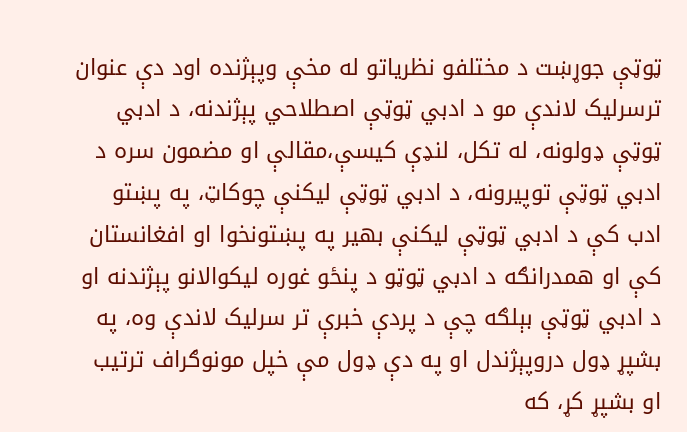ټوټې جوړښت د مختلفو نظرياتو له مخې وپېژنده اود دې عنوان ترسرليک لاندې مو د ادبي ټوټې اصطلاحي پېژندنه، د ادبي ټوټې ډولونه، له تکل، لنډې کيسې،مقالې او مضمون سره د ادبي ټوټې توپيرونه، د ادبي ټوټې ليکنې چوکاټ، په پښتو ادب کې د ادبي ټوټې ليکنې بهير په پښتونخوا او افغانستان کې او همدرانګه د ادبي ټوټو د پنځو غوره ليکوالانو پېژندنه او د ادبي ټوټې بېلګه چې د پردې خبرې تر سرليک لاندې وه، په بشپړ ډول دروپېژندل او په دې ډول مې خپل مونوګراف ترتيب او بشپړ کړ، که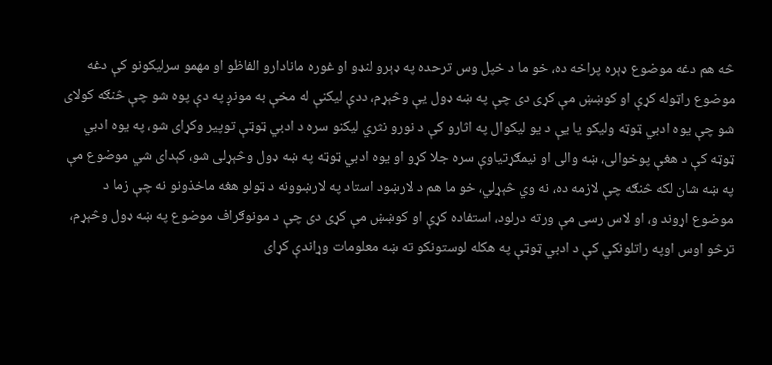څه هم دغه موضوع ډېره پراخه ده، خو ما د خپل وس ترحده په ډېرو لنډو او غوره مانادارو الفاظو او مهمو سرليکونو کې دغه موضوع راټوله کړې او کوښښ مې کړی دی چې په ښه ډول يې وڅېړم، ددې ليکنې له مخې به مونږ په دې پوه شو چې څنګه کولای شو چې يوه ادبي ټوټه وليکو يا يې د يو ليکوال په اثارو کې د نورو نثري ليکنو سره د ادبي ټوټې توپير وکړای شو، په يوه ادبي ټوټه کې د هغې پوخوالی، ښه والی او نيمګړتياوې سره جلا کړو او يوه ادبي ټوټه په ښه ډول وڅېړلی شو، کېدای شي موضوع مې په ښه شان لکه څنګه چې لازمه ده، نه وي څېړلي، خو ما هم د لارښود استاد په لارښوونه د ټولو هغه ماخذونو نه چې زما د موضوع اړوند و، او لاس رسی مې ورته درلود، استفاده کړې او کوښښ مې کړی دی چې د مونوګراف موضوع په ښه ډول وڅېړم، ترڅو اوس اوپه راتلونکي کې د ادبي ټوټې په هکله لوستونکو ته ښه معلومات وړاندې کړای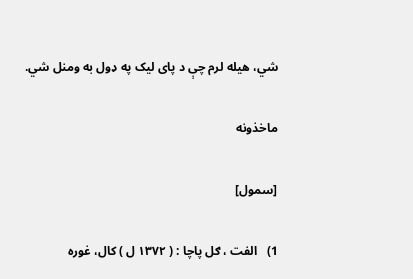شي، هيله لرم چې د پای ليک په ډول به ومنل شي.

ماخذونه

[سمول]

1)   الفت ، ګل پاچا : ( ۱۳۷۲ ل ) کال، غوره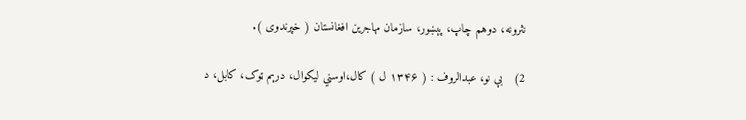نثرونه، دوهم چاپ، پېښور، سازمان مهاجرين افغانستان ( خپرندوی ).

2)   بې نو، عبدالروف : ( ۱۳۴۶ ل ) کال،اوسني ليکوال، درېم ټوک، کابل، د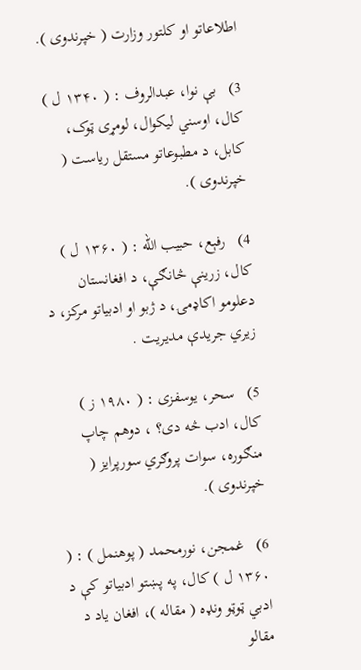اطلاعاتو او کلتور وزارت ( خپرندوی ).

3)   بې نوا، عبدالروف : ( ۱۳۴۰ ل ) کال، اوسني ليکوال، لومړی ټوک، کابل، د مطبوعاتو مستقل رياست ( خپرندوی ).

4)   رفېع، حبيب الله : ( ۱۳۶۰ ل ) کال، زرينې څانګې، د افغانستان دعلومو اکاډمۍ، د ژبو او ادبياتو مرکز، د زيري جريدې مديريت .

5)   سحر، يوسفزی : ( ۱۹۸۰ ز ) کال، ادب څه دی؟ ، دوهم چاپ منګوره، سوات پروګري سورپرايز ( خپرندوی ).

6)   غمجن، نورمحمد ( پوهنمل ) : ( ۱۳۶۰ ل ) کال، په پښتو ادبياتو کې د ادبي ټوټو ونډه ( مقاله )، افغان ياد د مقالو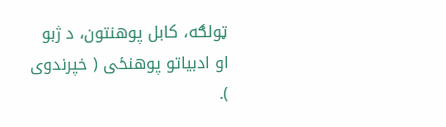ټولګه، کابل پوهنتون، د ژبو او ادبياتو پوهنځی ( خپرندوی ).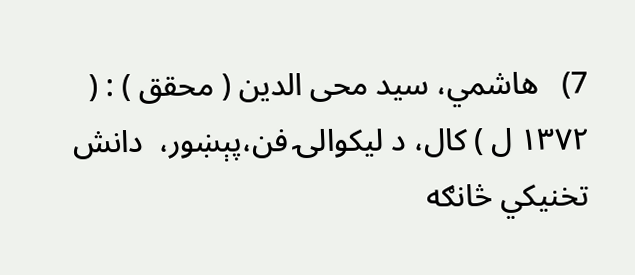7)   هاشمي، سيد محی الدين ( محقق ) : ( ۱۳۷۲ ل ) کال، د ليکوالۍ فن،پېښور،  دانش تخنيکي څانګه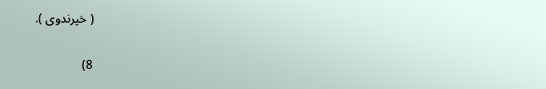( خپرندوی ).

8)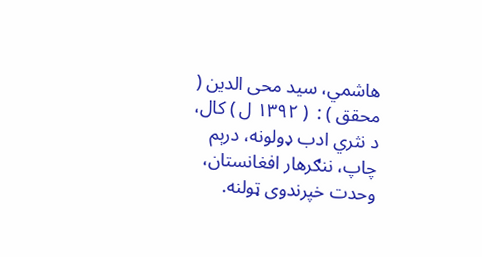هاشمي، سيد محی الدين ( محقق ) :  ( ۱۳۹۲ ل ) کال، د نثري ادب ډولونه، درېم چاپ، ننګرهار افغانستان، وحدت خپرندوی ټولنه.